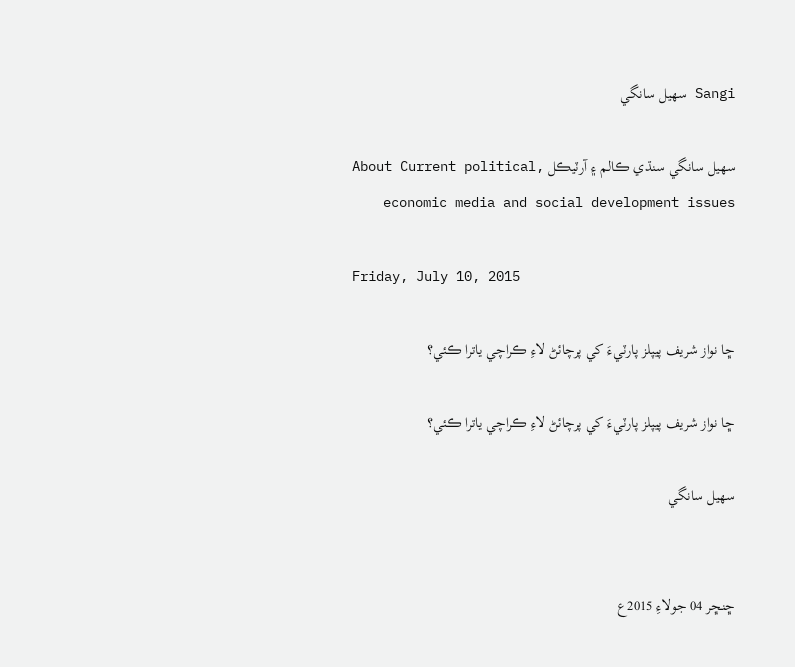Sangi سهيل سانگي

سهيل سانگي سنڌي ڪالم ۽ آرٽيڪل About Current political, economic media and social development issues

Friday, July 10, 2015

ڇا نواز شريف پيپلز پارٽيءَ کي پرچائڻ لاءِ ڪراچي ياترا ڪئي؟

ڇا نواز شريف پيپلز پارٽيءَ کي پرچائڻ لاءِ ڪراچي ياترا ڪئي؟

سهيل سانگي


ڇنڇر 04 جولاءِ 2015ع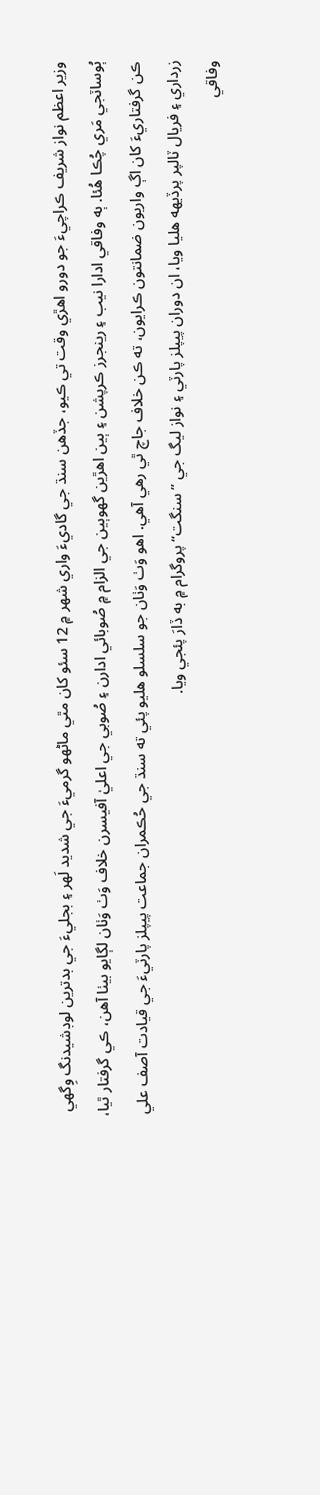وزير اعظم نواز شريف ڪراچيءَ جو دورو اهڙي وقت تي ڪيو، جڏهن سنڌ جي گاديءَ واري شهر ۾ 12 سئو کان مٿي ماڻهو گرميءَ جي شديد لَهر ۽ بجليءَ جي بدترين لوڊشيدنگ وِگهي ٻُوساٽجي مَري چُڪا هُئا. ٻه وفاقي ادارا نيب ۽ رينجرز ڪرپشن ۽ ٻين اهڙين گهوٻين جي الزام ۾ صُوبائي ادارن ۽ صُوبي جي اعليٰ آفيسرن خلاف وَٺ وَٺان لڳايو بيٺا آهن، ڪي گرفتار ٿيا، ڪن گرفتاريءَ کان اڳ واريون ضمانتون ڪرايون، ته ڪن خلاف جاچ ٿي رهي آهي. اهو وَٺ وَٺان جو سلسلو هليو پئي ته سنڌ جي حُڪمران جماعت پيپلز پارٽيءَ جي قيادت آصف علي زرداري ۽ فريال ٽالپر پرڏيهه هليا ويا، ان دوران پيپلز پارٽي ۽ نواز ليگ جي ”سنگت“ پروگرام ۾ به ڏارَ پئجي ويا.
وفاقي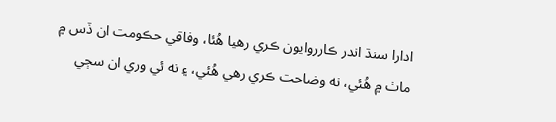ادارا سنڌ اندر ڪارروايون ڪري رهيا هُئا، وفاقي حڪومت ان ڏس ۾ ماٺ ۾ هُئي، نه وضاحت ڪري رهي هُئي، ۽ نه ئي وري ان سڄي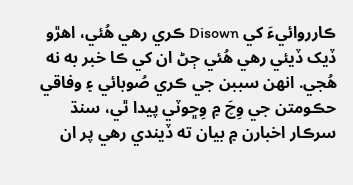ڪارروائيءَ کي Disown ڪري رهي هُئي، اهڙو ڏيک ڏيئي رهي هُئي ڄڻ ان کي ڪا خبر به نه هُجي. انهن سببن جي ڪري صُوبائي ۽ وفاقي حڪومتن جي وِچَ ۾ وِڇوٽي پيدا ٿي، سنڌ سرڪار اخبارن ۾ بيان ته ڏيندي رهي پر ان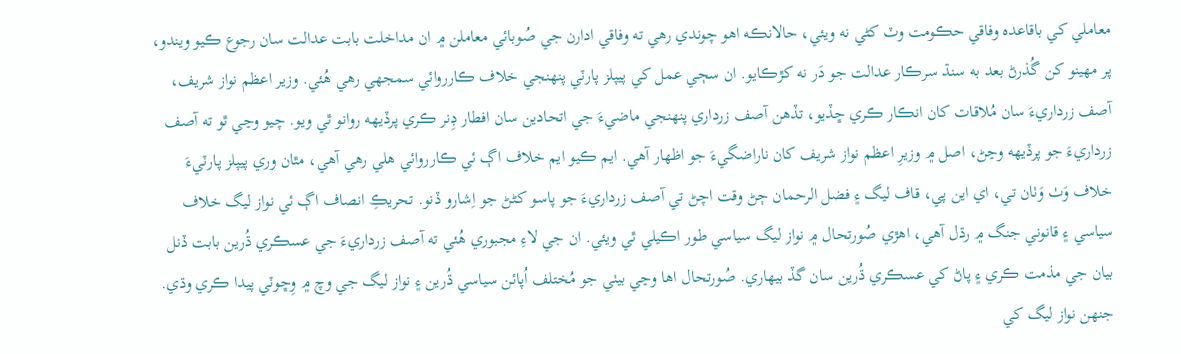معاملي کي باقاعده وفاقي حڪومت وٽ کڻي نه ويئي، حالانڪه اهو چوندي رهي ته وفاقي ادارن جي صُوبائي معاملن ۾ ان مداخلت بابت عدالت سان رجوع ڪيو ويندو، پر مهينو کن گُذرڻ بعد به سنڌ سرڪار عدالت جو دَر نه کڙڪايو. ان سڄي عمل کي پيپلز پارٽي پنهنجي خلاف ڪارروائي سمجهي رهي هُئي. وزير اعظم نواز شريف، آصف زرداريءَ سان مُلاقات کان انڪار ڪري ڇڏيو، تڏهن آصف زرداري پنهنجي ماضيءَ جي اتحادين سان افطار ڊِنر ڪري پرڏيهه روانو ٿي ويو. چيو وڃي ٿو ته آصف زرداريءَ جو پرڏيهه وڃڻ، اصل ۾ وزيرِ اعظم نواز شريف کان ناراضگيءَ جو اظهار آهي. ايم ڪيو ايم خلاف اڳ ئي ڪارروائي هلي رهي آهي، مٿان وري پيپلز پارٽيءَ خلاف وَٺ وَٺان تي، اي اين پي، قاف ليگ ۽ فضل الرحمان ڄڻ وقت اچڻ تي آصف زرداريءَ جو پاسو کڻڻ جو اِشارو ڏنو. تحريڪِ انصاف اڳ ئي نواز ليگ خلاف سياسي ۽ قانوني جنگ ۾ رڌل آهي، اهڙي صُورتحال ۾ نواز ليگ سياسي طور اڪيلي ٿي ويئي. ان جي لاءِ مجبوري هُئي ته آصف زرداريءَ جي عسڪري ڌُرين بابت ڏنل بيان جي مذمت ڪري ۽ پاڻ کي عسڪري ڌُرين سان گڏ بيهاري. صُورتحال اها وڃي بيٺي جو مُختلف اُپائن سياسي ڌُرين ۽ نواز ليگ جي وچ ۾ وِڇوٽي پيدا ڪري وڌي. جنهن نواز ليگ کي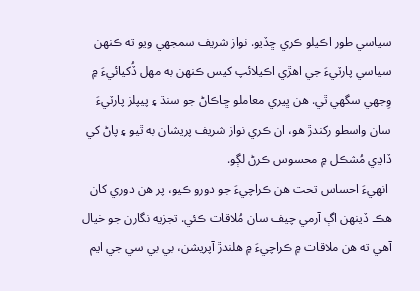سياسي طور اڪيلو ڪري ڇڏيو. نواز شريف سمجهي ويو ته ڪنهن سياسي پارٽيءَ جي اهڙي اڪيلائپ کيس ڪنهن به مهل ڏُکيائيءَ ۾ وِجهي سگهي ٿي. هن ڀيري معاملو ڇاڪاڻ جو سنڌ ۽ پيپلز پارٽيءَ سان واسطو رکندڙ هو، ان ڪري نواز شريف پريشان به ٿيو ۽ پاڻ کي ڏاڍي مُشڪل ۾ محسوس ڪرڻ لڳو.
 انهيءَ احساس تحت هن ڪراچيءَ جو دورو ڪيو، پر هن دوري کان هڪ ڏينهن اڳ آرمي چيف سان مُلاقات ڪئي. تجزيه نگارن جو خيال آهي ته هن ملاقات ۾ ڪراچيءَ ۾ هلندڙ آپريشن، بي بي سي جي ايم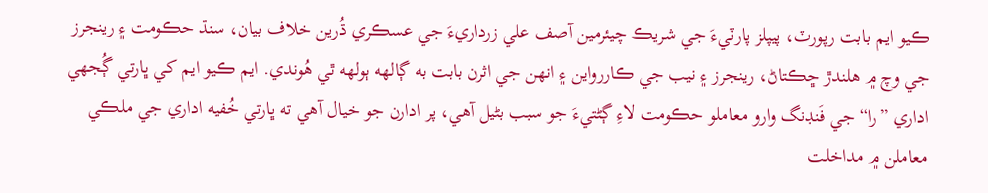ڪيو ايم بابت رپورٽ، پيپلز پارٽيءَ جي شريڪ چيئرمين آصف علي زرداريءَ جي عسڪري ڌُرين خلاف بيان، سنڌ حڪومت ۽ رينجرز جي وچ ۾ هلندڙ ڇڪتاڻ، رينجرز ۽ نيب جي ڪاررواين ۽ انهن جي اثرن بابت به ڳالهه ٻولهه ٿي هُوندي. ايم ڪيو ايم کي ڀارتي ڳُجهي اداري ”را“ جي فَنڊنگ وارو معاملو حڪومت لاءِ ڳڻتيءَ جو سبب بڻيل آهي، پر ادارن جو خيال آهي ته ڀارتي خُفيه اداري جي ملڪي معاملن ۾ مداخلت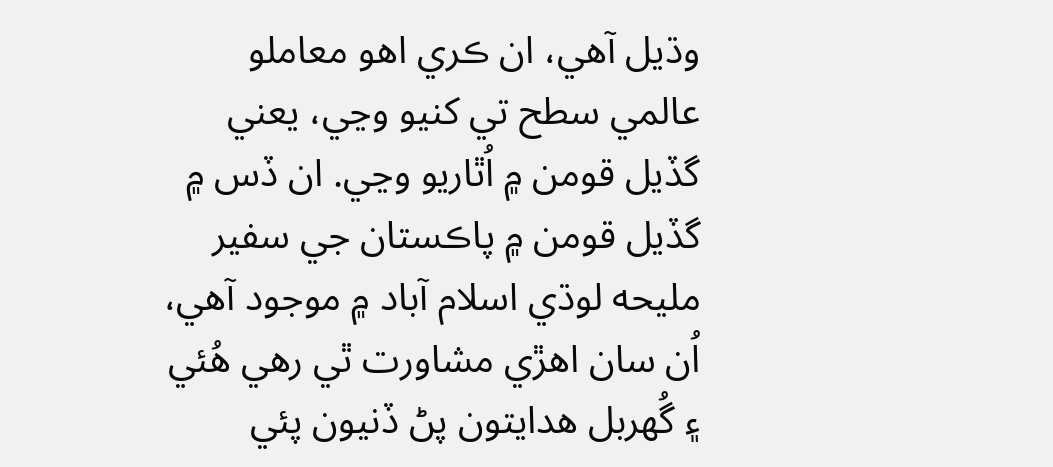وڌيل آهي، ان ڪري اهو معاملو عالمي سطح تي کنيو وڃي، يعني گڏيل قومن ۾ اُٿاريو وڃي. ان ڏس ۾ گڏيل قومن ۾ پاڪستان جي سفير مليحه لوڌي اسلام آباد ۾ موجود آهي، اُن سان اهڙي مشاورت ٿي رهي هُئي ۽ گُهربل هدايتون پڻ ڏنيون پئي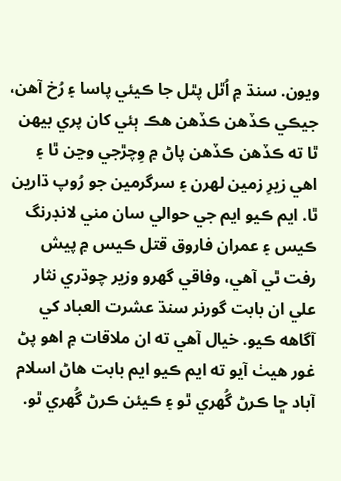ويون. سنڌ ۾ اُٿل پٿل جا ڪيئي پاسا ۽ رُخ آهن، جيڪي ڪڏهن ڪڏهن هڪ ٻئي کان پري بيهن ٿا ته ڪڏهن ڪڏهن پاڻ ۾ وِچڙجي وڃن ٿا ۽ اهي زيرِ زمين لهرن ۽ سرگرمين جو رُوپ ڌارين ٿا. ايم ڪيو ايم جي حوالي سان مني لانڊرنگ ڪيس ۽ عمران فاروق قتل ڪيس ۾ پيش رفت ٿي آهي، وفاقي گهرو وزير چوڌري نثار علي ان بابت گورنر سنڌ عشرت العباد کي آگاهه ڪيو. خيال آهي ته ان ملاقات ۾ اهو پڻ غور هيٺ آيو ته ايم ڪيو ايم بابت هاڻ اسلام آباد ڇا ڪرڻ گُهري ٿو ۽ ڪيئن ڪرڻ گُهري ٿو.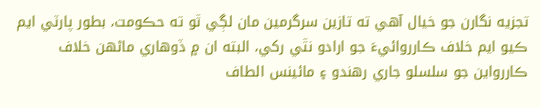تجزيه نگارن جو خيال آهي ته تازين سرگرمين مان لڳي ٿو ته حڪومت، بطور پارٽي ايم ڪيو ايم خلاف ڪارروائيءَ جو ارادو نٿي رکي، البته ان ۾ ڏوهاري ماڻهن خلاف ڪاررواين جو سلسلو جاري رهندو ۽ مائينس الطاف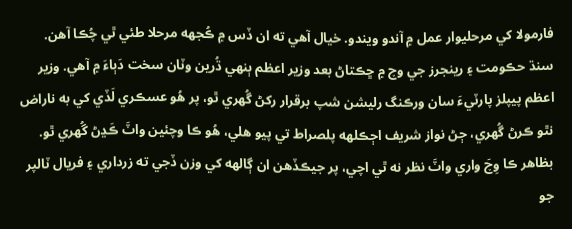فارمولا کي مرحليوار عمل ۾ آندو ويندو. خيال آهي ته ان ڏس ۾ ڪُجهه مرحلا طئي ٿي چُڪا آهن.
سنڌ حڪومت ۽ رينجرز جي وچ ۾ ڇڪتاڻ بعد وزير اعظم ٻنهي ڌُرين وٽان سخت دَٻاءَ ۾ آهي. وزير اعظم پيپلز پارٽيءَ سان ورڪنگ رليشن شپ برقرار رکڻ گُهري ٿو، پر هُو عسڪري لَڏي کي به ناراض نٿو ڪرڻ گُهري، ڄڻ نواز شريف اڄڪلهه پلصراط تي پيو هلي، هُو ڪا وچئين واٽَ ڪَڍڻ گُهري ٿو. بظاهر ڪا وِچَ واري واٽَ نظر نه ٿي اچي، پر جيڪڏهن ان ڳالهه کي وزن ڏجي ته زرداري ۽ فريال ٽالپر جو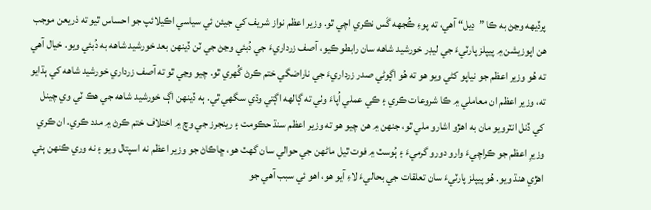پرڏيهه وڃڻ به ڪا ”ڊيل“ آهي، ته پوءِ ڪُجهه گَس نڪري اچي ٿو. وزير اعظم نواز شريف کي جيئن ئي سياسي اڪيلائپ جو احساس ٿيو ته ذريعن موجب هن اپوزيشن ۾ پيپلز پارٽيءَ جي ليڊر خورشيد شاهه سان رابطو ڪيو، آصف زرداريءَ جي دُبئي وڃڻ جي ٽن ڏينهن بعد خورشيد شاهه به دُبئي ويو. خيال آهي ته هُو وزير اعظم جو نياپو کڻي ويو هو ته هُو اڳوڻي صدر زرداريءَ جي ناراضگي ختم ڪرڻ گُهري ٿو. چيو وڃي ٿو ته آصف زرداري خورشيد شاهه کي ٻڌايو ته، وزير اعظم ان معاملي ۾ ڪا شروعات ڪري ۽ ڪي عملي اُپاءَ وٺي ته ڳالهه اڳتي وڌي سگهي ٿي. ٻه ڏينهن اڳ خورشيد شاهه جي هڪ ٽي وي چينل کي ڏنل انٽرويو مان به اهڙو اشارو ملي ٿو، جنهن ۾ هن چيو هو ته وزير اعظم سنڌ حڪومت ۽ رينجرز جي وچ ۾ اختلاف ختم ڪرڻ ۾ مدد ڪري. ان ڪري وزيرِ اعظم جو ڪراچيءَ وارو دورو گرميءَ ۽ ٻُوسٽ ۾ فوت ٿيل ماڻهن جي حوالي سان گهٽ هو، ڇاڪاڻ جو وزير اعظم نه اسپتال ويو ۽ نه وري ڪنهن ٻئي اهڙي هنڌ ويو. هُو پيپلز پارٽيءَ سان تعلقات جي بحاليءَ لاءِ آيو هو، اهو ئي سبب آهي جو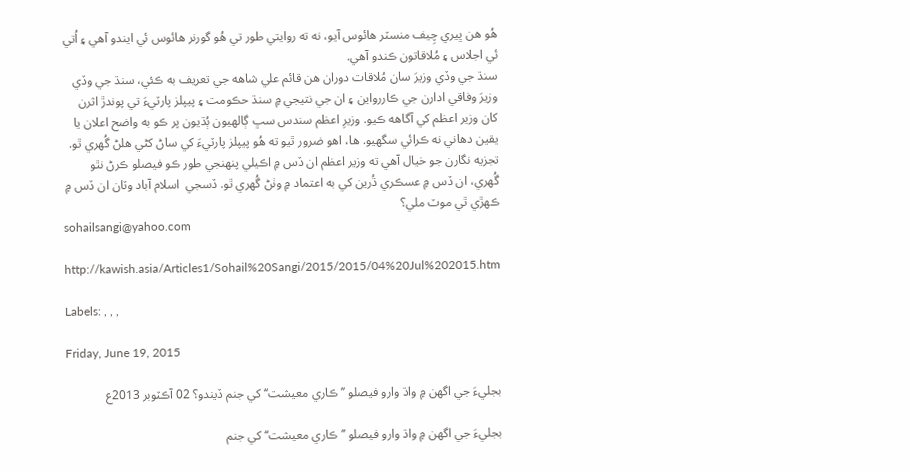هُو هن ڀيري چِيف منسٽر هائوس آيو، نه ته روايتي طور تي هُو گورنر هائوس ئي ايندو آهي ۽ اُتي ئي اجلاس ۽ مُلاقاتون ڪندو آهي.
سنڌ جي وڏي وزيرَ سان مُلاقات دوران هن قائم علي شاهه جي تعريف به ڪئي، سنڌ جي وڏي وزيرَ وفاقي ادارن جي ڪاررواين ۽ ان جي نتيجي ۾ سنڌ حڪومت ۽ پيپلز پارٽيءَ تي پوندڙ اثرن کان وزير اعظم کي آگاهه ڪيو. وزيرِ اعظم سندس سڀ ڳالهيون ٻُڌيون پر ڪو به واضح اعلان يا يقين دهاني نه ڪرائي سگهيو. ها، اهو ضرور ٿيو ته هُو پيپلز پارٽيءَ کي ساڻ کڻي هلڻ گُهري ٿو. تجزيه نگارن جو خيال آهي ته وزير اعظم ان ڏس ۾ اڪيلي پنهنجي طور ڪو فيصلو ڪرڻ نٿو گُهري، ان ڏس ۾ عسڪري ڌُرين کي به اعتماد ۾ وٺڻ گُهري ٿو. ڏسجي  اسلام آباد وٽان ان ڏس ۾ ڪهڙي ٿي موٽ ملي؟
sohailsangi@yahoo.com

http://kawish.asia/Articles1/Sohail%20Sangi/2015/2015/04%20Jul%202015.htm

Labels: , , ,

Friday, June 19, 2015

بجليءَ جي اگهن ۾ واڌ وارو فيصلو ’’ڪاري معيشت‘‘ کي جنم ڏيندو؟ 02 آڪٽوبر 2013ع

بجليءَ جي اگهن ۾ واڌ وارو فيصلو ’’ڪاري معيشت‘‘ کي جنم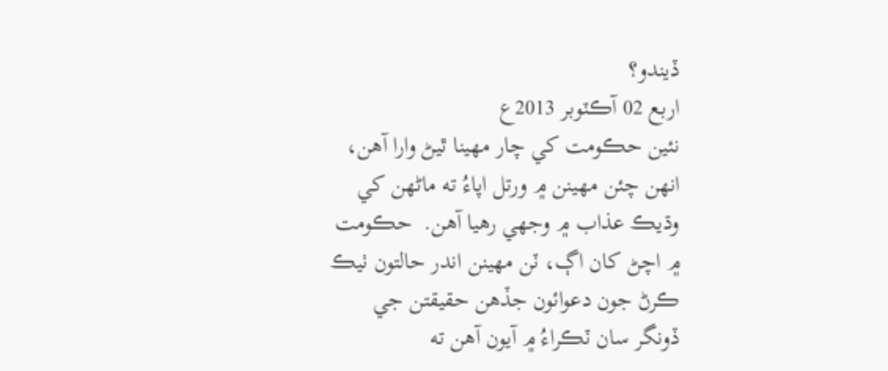ڏيندو؟
اربع 02 آڪٽوبر 2013ع
نئين حڪومت کي چار مهينا ٿيڻ وارا آهن، انهن چئن مهينن ۾ ورتل اپاءُ ته ماڻهن کي وڌيڪ عذاب ۾ وجهي رهيا آهن.  حڪومت ۾ اچڻ کان اڳ، ٽن مهينن اندر حالتون ٺيڪ ڪرڻ جون دعوائون جڏهن حقيقتن جي ڏونگر سان ٽڪراءُ ۾ آيون آهن ته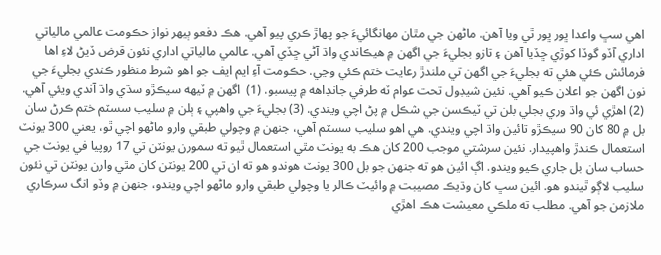اهي سڀ واعدا ڀور ڀور ٿي ويا آهن. ماڻهن جي مٿان مهانگائيءَ جو پهاڙ ڪري پيو آهي. هڪ دفعو ٻيهر نواز حڪومت عالمي مالياتي اداري آڏو گوڏا کوڙي ڇڏيا آهن ۽ تازو بجليءَ جي اگهن ۾ هيڪاندي واڌ آڻي ڇڏي آهي. عالمي مالياتي اداري نئون قرض ڏيڻ لاءِ اها فرمائش ڪئي هئي ته بجليءَ جي اگهن تي ملندڙ رعايت ختم ڪئي وڃي. حڪومت آءِ ايم ايف جو اهو شرط منظور ڪندي بجليءَ جي نون اگهن جو اعلان ڪيو آهي. نئين شيڊول تحت عوام ٽه طرفي جانڊاهه ۾ پيسبو. (1)  اگهن ۾ ٽيهه سيڪڙو سڌي واڌ آندي ويئي آهي. (2) اهڙي ئي واڌ وري بجلي بلن تي ٽيڪسن جي شڪل ۾ پڻ اچي ويندي. (3) بجليءَ جي واهپي ۽ ٻلن ۾ سليب سسٽم ختم ڪرڻ سان بل ۾ 80 کان 90 سيڪڙو تائين واڌ اچي ويندي. هي اهو سليب سسٽم آهي، جنهن ۾ وچولي طبقي وارو ماڻهو اچي ٿو، يعني 300 يونٽ استعمال ڪندڙ واهپيدار. نئين سرشتي موجب 200 کان هڪ به يونٽ مٿي استعمال ٿيو ته سمورن يونٽن تي 17 روپيا في يونٽ جي حساب سان بل جاري ڪيو ويندو. اڳ ائين هو ته جنهن جو بل 300 يونٽ هوندو هو ته ان تي 200 يونٽن کان مٿي وارن يونٽن تي نئون سليب لاڳو ٿيندو هو. ائين سڀ کان وڌيڪ مصيبت ۾ وائيٽ ڪالر يا وچولي طبقي وارو ماڻهو اچي ويندو، جنهن ۾ وڏو انگ سرڪاري ملازمن جو آهي. مطلب ته ملڪي معيشت هڪ اهڙي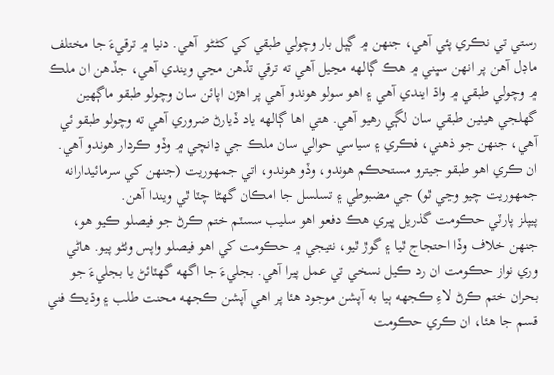رستي تي نڪري پئي آهي، جنهن ۾ ڳپل بار وچولي طبقي کي کڻڻو  آهي. دنيا ۾ ترقيءَ جا مختلف ماڊل آهن پر انهن سڀني ۾ هڪ ڳالهه مڃيل آهي ته ترقي تڏهن مڃي ويندي آهي، جڏهن ان ملڪ ۾ وچولي طبقي ۾ واڌ ايندي آهي ۽ اهو سولو هوندو آهي پر اهڙن اپائن سان وچولو طبقو ماڳهين گهلجي هيٺين طبقي سان لڳي رهيو آهي. هتي اها ڳالهه ياد ڏيارڻ ضروري آهي ته وچولو طبقو ئي آهي، جنهن جو ذهني، فڪري ۽ سياسي حوالي سان ملڪ جي ڍانچي ۾ وڏو ڪردار هوندو آهي. ان ڪري اهو طبقو جيترو مستحڪم هوندو، وڏو هوندو، اتي جمهوريت (جنهن کي سرمائيدارانه جمهوريت چيو وڃي ٿو) جي مضبوطي ۽ تسلسل جا امڪان گهڻا چٽا ٿي ويندا آهن.
پيپلز پارٽي حڪومت گذريل ڀيري هڪ دفعو اهو سليب سسٽم ختم ڪرڻ جو فيصلو ڪيو هو، جنهن خلاف وڏا احتجاج ٿيا ۽ گوڙ ٿيو، نتيجي ۾ حڪومت کي اهو فيصلو واپس وٺڻو پيو. هاڻي وري نواز حڪومت ان رد ڪيل نسخي تي عمل پيرا آهي. بجليءَ جا اگهه گهٽائڻ يا بجليءَ جو بحران ختم ڪرڻ لاءِ ڪجهه ٻيا به آپشن موجود هئا پر اهي آپشن ڪجهه محنت طلب ۽ وڌيڪ فني قسم جا هئا، ان ڪري حڪومت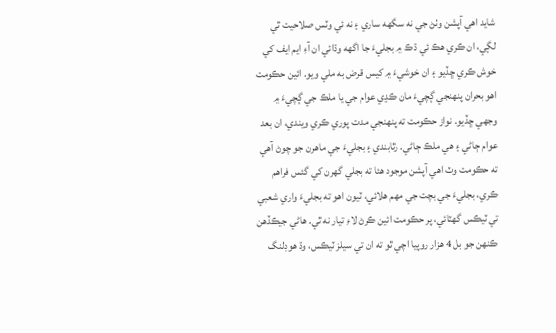شايد اهي آپشن وٺڻ جي نه سگهه ساري ۽ نه ئي وٽس صلاحيت ٿي لڳي، ان ڪري هڪ ئي ڌڪ ۾ بجليءَ جا اگهه وڌائي ان آءِ ايم ايف کي خوش ڪري ڇڏيو ۽ ان خوشيءَ ۾ کيس قرض به ملي ويو. ائين حڪومت اهو بحران پنهنجي ڳچيءَ مان ڪڍي عوام جي يا ملڪ جي ڳچيءَ ۾ وجهي ڇڏيو. نواز حڪومت ته پنهنجي مدت پوري ڪري ويندي، ان بعد عوام ڄاڻي ۽ هي ملڪ ڄاڻي. رٿابندي ۽ بجليءَ جي ماهرن جو چوڻ آهي ته حڪومت وٽ اهي آپشن موجود هئا ته بجلي گهرن کي گئس فراهم ڪري، بجليءَ جي بچت جي مهم هلائي، ٽيون اهو ته بجليءَ واري شعبي تي ٽيڪس گهٽائي، پر حڪومت ائين ڪرڻ لاءِ تيار نه ٿي. هاڻي جيڪڏهن ڪنهن جو بل 4 هزار روپيا اچي ٿو ته ان تي سيلز ٽيڪس، وڌ هوڊلنگ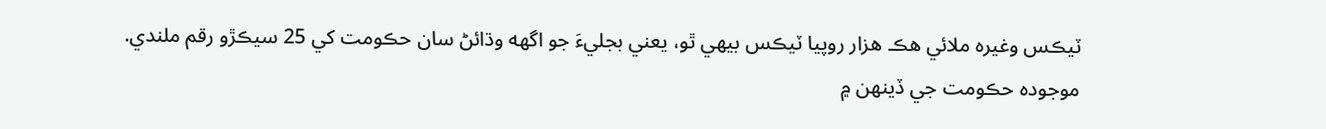ٽيڪس وغيره ملائي هڪ هزار روپيا ٽيڪس بيهي ٿو، يعني بجليءَ جو اگهه وڌائڻ سان حڪومت کي 25 سيڪڙو رقم ملندي.
موجوده حڪومت جي ڏينهن ۾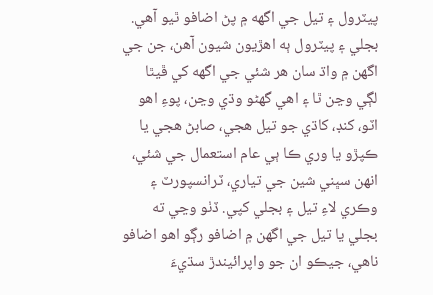پيٽرول ۽ تيل جي اگهه ۾ پڻ اضافو ٿيو آهي. بجلي ۽ پيٽرول ٻه اهڙيون شيون آهن، جن جي اگهن ۾ واڌ سان هر شئي جي اگهه کي ڦيٿا لڳي وڃن ٿا ۽ اهي گهڻو وڌي وڃن، پوءِ اهو اٽو، کنڊ، کاڌي جو تيل هجي، صابڻ هجي يا ڪپڙو يا وري ڪا ٻي عام استعمال جي شئي، انهن سڀني شين جي تياري، ٽرانسپورٽ ۽ وڪري لاءِ تيل ۽ بجلي کپي. ڏٺو وڃي ته بجلي يا تيل جي اگهن ۾ اضافو رڳو اهو اضافو ناهي، جيڪو ان جو واپرائيندڙ سڌيءَ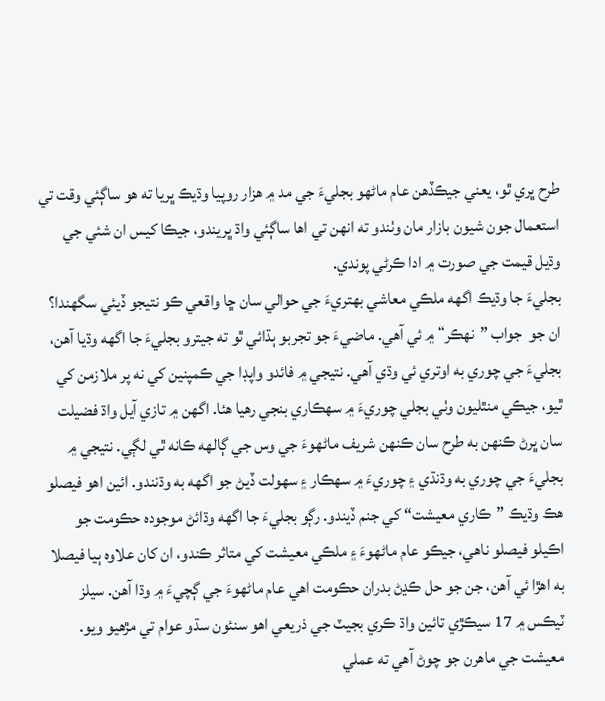طرح ڀري ٿو، يعني جيڪڏهن عام ماڻهو بجليءَ جي مد ۾ هزار روپيا وڌيڪ ڀريا ته هو ساڳئي وقت تي استعمال جون شيون بازار مان وٺندو ته انهن تي اها ساڳئي واڌ ڀريندو، جيڪا کيس ان شئي جي وڌيل قيمت جي صورت ۾ ادا ڪرڻي پوندي.
بجليءَ جا وڌيڪ اگهه ملڪي معاشي بهتريءَ جي حوالي سان ڇا واقعي ڪو نتيجو ڏيئي سگهندا؟ ان جو  جواب ”نهڪر“ ۾ ئي آهي. ماضيءَ جو تجربو ٻڌائي ٿو ته جيترو بجليءَ جا اگهه وڌيا آهن، بجليءَ جي چوري به اوتري ئي وڌي آهي. نتيجي ۾ فائدو واپڊا جي ڪمپنين کي نه پر ملازمن کي ٿيو، جيڪي منٿليون وٺي بجلي چوريءَ ۾ سهڪاري بنجي رهيا هئا. اگهن ۾ تازي آيل واڌ فضيلت سان ڀرڻ ڪنهن به طرح سان ڪنهن شريف ماڻهوءَ جي وس جي ڳالهه ڪانه ٿي لڳي. نتيجي ۾ بجليءَ جي چوري به وڌنڌي ۽ چوريءَ ۾ سهڪار ۽ سهولت ڏيڻ جو اگهه به وڌنندو. ائين اهو فيصلو هڪ وڌيڪ ”ڪاري معيشت“ کي جنم ڏيندو. رڳو بجليءَ جا اگهه وڌائڻ موجوده حڪومت جو اڪيلو فيصلو ناهي، جيڪو عام ماڻهوءَ ۽ ملڪي معيشت کي متاثر ڪندو، ان کان علاوه ٻيا فيصلا به اهڙا ئي آهن، جن جو حل ڪڍڻ بدران حڪومت اهي عام ماڻهوءَ جي ڳچيءَ ۾ وڌا آهن. سيلز ٽيڪس ۾ 17 سيڪڙي تائين واڌ ڪري بجيٽ جي ذريعي اهو سنئون سڌو عوام تي مڙهيو ويو. معيشت جي ماهرن جو چوڻ آهي ته عملي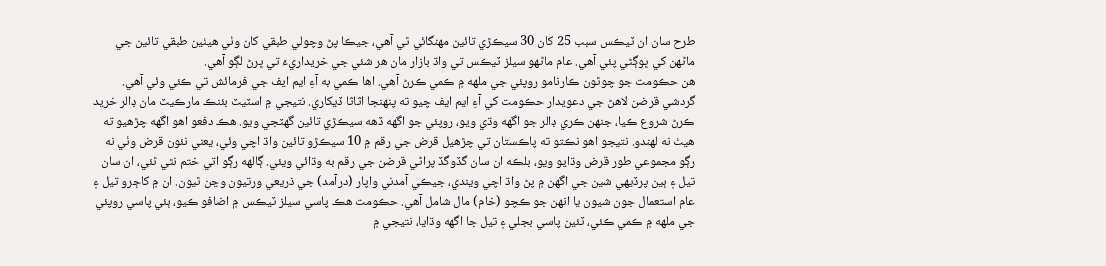طرح سان ان ٽيڪس سبب 25 کان 30 سيڪڙي تائين مهنگائي ٿي آهي، جيڪا پڻ وچولي طبقي کان وٺي هيٺين طبقي تائين جي ماڻهن کي ڀوڳڻي پئي آهي. عام ماڻهو سيلز ٽيڪس تي واڌ بازار مان هر شئي جي خريداريءَ تي ڀرڻ لڳو آهي.
هن حڪومت جو چوٿون ڪارنامو روپئي جي ملهه ۾ ڪمي ڪرڻ آهي. اها ڪمي به آءِ ايم ايف جي فرمائش تي ڪئي وئي آهي. گردشي قرضن لاهڻ جي دعويدار حڪومت کي آءِ ايم ايف چيو ته پنهنجا اثاثا ڏيکاري. نتيجي ۾ اسٽيٽ بئنڪ مارڪيٽ مان ڊالر خريد ڪرڻ شروع ڪيا، جنهن ڪري ڊالر جو اگهه وڌي ويو، روپئي جو اگهه ڏهه سيڪڙي تائين گهٽجي ويو. هڪ دفعو اهو اگهه چڙهيو ته هيٺ نه لهندو. نتيجو اهو نڪتو ته پاڪستان تي چڙهيل قرض جي رقم ۾ 10 سيڪڙو تائين واڌ اچي وئي، يعني نئون قرض وٺي نه رڳو مجموعي طور قرض وڌايو ويو، بلڪه ان سان گڏوگڏ پراڻي قرضن جي رقم به وڌائي ويئي. ڳالهه رڳو اتي ختم نٿي ٿئي، ان سان تيل ۽ ٻين پرڏيهي شين جي اگهن ۾ پڻ واڌ اچي ويندي، جيڪي آمدني واپار (درآمد) جي ذريعي ورتيون وڃن ٿيون. ان ۾ کاڄرو تيل ۽ عام استعمال جون شيون يا انهن جو ڪچو (خام) مال شامل آهي. حڪومت هڪ پاسي سيلز ٽيڪس ۾ اضافو ڪيو، ٻئي پاسي روپئي جي ملهه ۾ ڪمي ڪئي، ٽئين پاسي بجلي ۽ تيل جا اگهه وڌايا، نتيجي ۾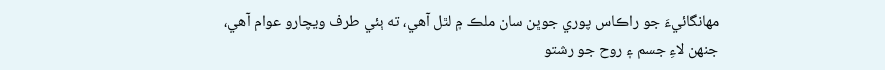مهانگائيءَ جو راڪاس پوري جوڀن سان ملڪ ۾ لٿل آهي، ته ٻئي طرف ويچارو عوام آهي، جنهن لاءِ جسم ۽ روح جو رشتو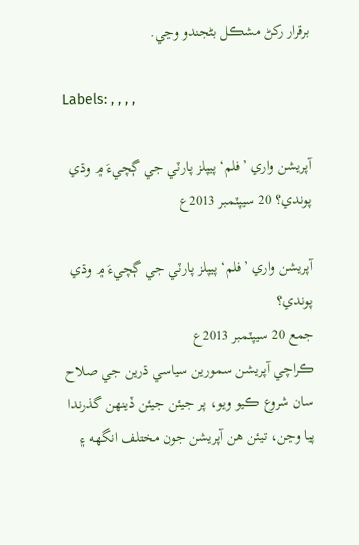برقرار رکڻ مشڪل بڻجندو وڃي.

Labels: , , , ,

آپريشن واري ’فلم‘ پيپلز پارٽي جي ڳچيءَ ۾ وڌي پوندي؟ 20 سيپٽمبر 2013ع

آپريشن واري ’فلم‘ پيپلز پارٽي جي ڳچيءَ ۾ وڌي پوندي؟
جمع 20 سيپٽمبر 2013ع
ڪراچي آپريشن سمورين سياسي ڌرين جي صلاح سان شروع ڪيو ويو، پر جيئن جيئن ڏينهن گذرندا پيا وڃن، تيئن هن آپريشن جون مختلف انگهه ۽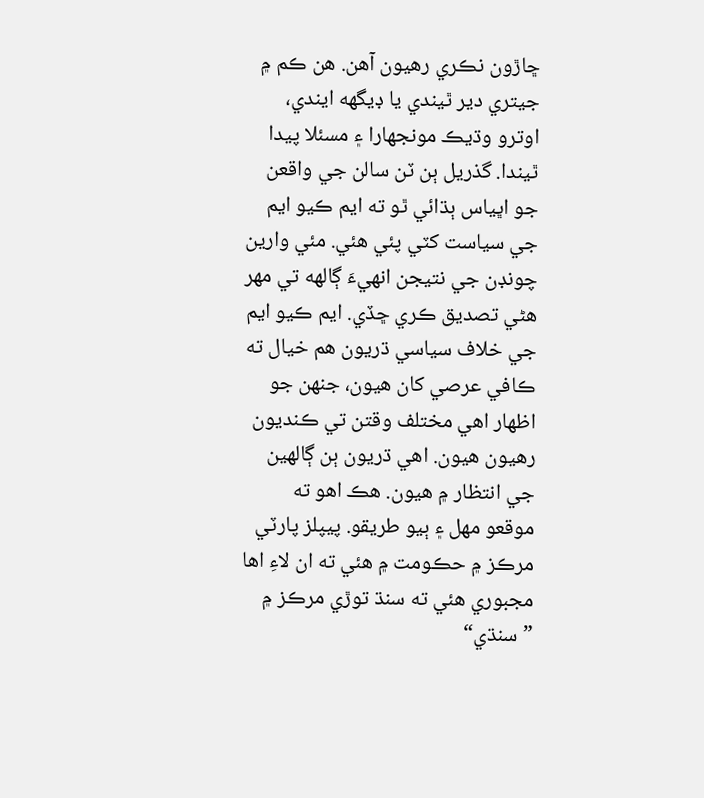ڇاڙون نڪري رهيون آهن. هن ڪم ۾ جيتري دير ٿيندي يا ڊيگهه ايندي، اوترو وڌيڪ مونجهارا ۽ مسئلا پيدا ٿيندا. گذريل ٻن ٽن سالن جي واقعن جو اڀياس ٻڌائي ٿو ته ايم ڪيو ايم جي سياست کٽي پئي هئي. مئي وارين چونڊن جي نتيجن انهيءَ ڳالهه تي مهر هڻي تصديق ڪري ڇڏي. ايم ڪيو ايم جي خلاف سياسي ڌريون هم خيال ته ڪافي عرصي کان هيون، جنهن جو اظهار اهي مختلف وقتن تي ڪنديون رهيون هيون. اهي ڌريون ٻن ڳالهين جي انتظار ۾ هيون. هڪ اهو ته موقعو مهل ۽ ٻيو طريقو. پيپلز پارٽي مرڪز ۾ حڪومت ۾ هئي ته ان لاءِ اها مجبوري هئي ته سنڌ توڙي مرڪز ۾ ”سنڌي“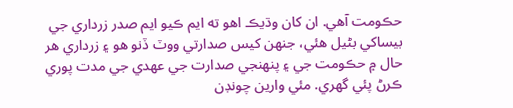حڪومت آهي. ان کان وڌيڪ اهو ته ايم ڪيو ايم صدر زرداري جي بيساکي بڻيل هئي، جنهن کيس صدارتي ووٽ ڏنو هو ۽ زرداري هر حال ۾ حڪومت جي ۽ پنهنجي صدارت جي عهدي جي مدت پوري ڪرڻ پئي گهري. مئي وارين چونڊن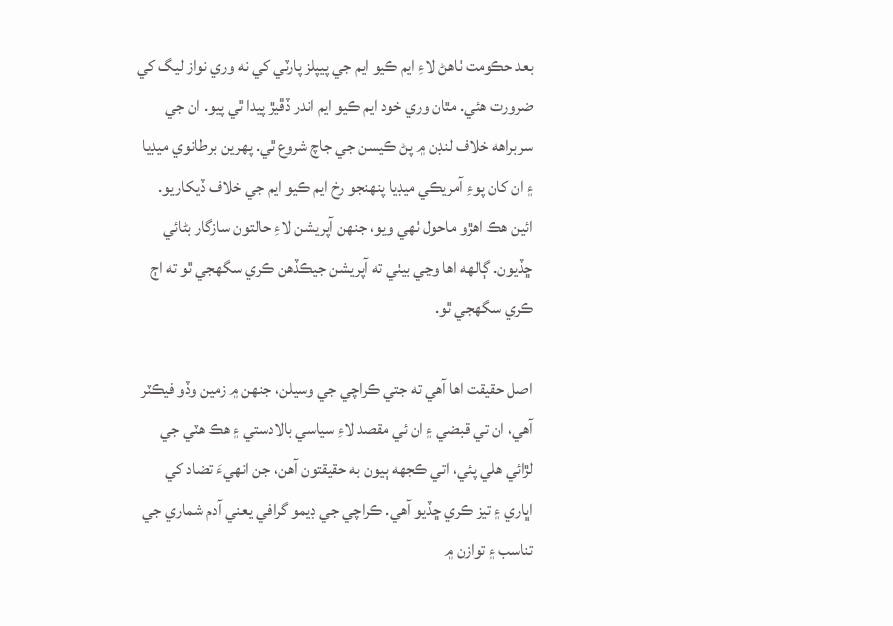بعد حڪومت ٺاهڻ لاءِ ايم ڪيو ايم جي پيپلز پارٽي کي نه وري نواز ليگ کي ضرورت هئي. مٿان وري خود ايم ڪيو ايم اندر ڏڦيڙ پيدا ٿي پيو. ان جي سربراهه خلاف لنڊن ۾ پڻ ڪيسن جي جاچ شروع ٿي. پهرين برطانوي ميڊيا ۽ ان کان پوءِ آمريڪي ميڊيا پنهنجو رخ ايم ڪيو ايم جي خلاف ڏيکاريو. ائين هڪ اهڙو ماحول ٺهي ويو، جنهن آپريشن لاءِ حالتون سازگار بڻائي ڇڏيون. ڳالهه اها وڃي بيٺي ته آپريشن جيڪڏهن ڪري سگهجي ٿو ته اڄ ڪري سگهجي ٿو.

اصل حقيقت اها آهي ته جتي ڪراچي جي وسيلن، جنهن ۾ زمين وڏو فيڪٽر آهي، ان تي قبضي ۽ ان ئي مقصد لاءِ سياسي بالادستي ۽ هڪ هٽي جي لڙائي هلي پئي، اتي ڪجهه ٻيون به حقيقتون آهن، جن انهيءَ تضاد کي اڀاري ۽ تيز ڪري ڇڏيو آهي. ڪراچي جي ڊيمو گرافي يعني آدم شماري جي تناسب ۽ توازن ۾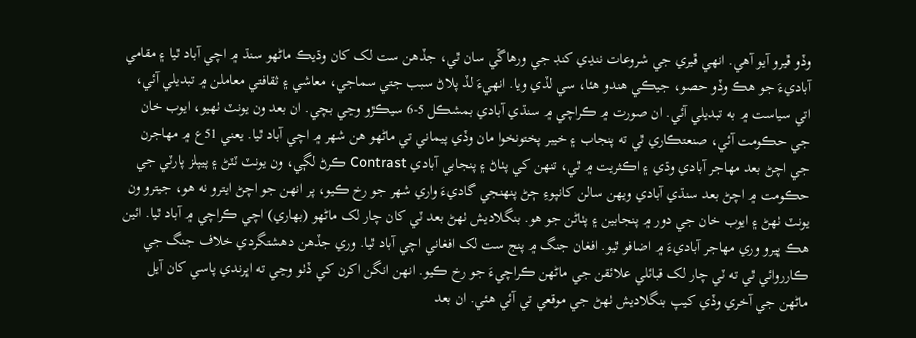وڏو ڦيرو آيو آهي. انهي ڦيري جي شروعات ننڍي کنڊ جي ورهاڱي سان ٿي، جڏهن ست لک کان وڌيڪ ماڻهو سنڌ ۾ اچي آباد ٿيا ۽ مقامي آباديءَ جو هڪ وڏو حصو، جيڪي هندو هئا، سي لڏي ويا. انهيءَ لڏ پلاڻ سبب جتي سماجي، معاشي ۽ ثقافتي معاملن ۾ تبديلي آئي، اتي سياست ۾ به تبديلي آئي. ان صورت ۾ ڪراچي ۾ سنڌي آبادي بمشڪل 5-6 سيڪڙو وڃي بچي. ان بعد ون يونٽ ٺهيو، ايوب خان جي حڪومت آئي، صنعتڪاري ٿي ته پنجاب ۽ خيبر پختونخوا مان وڏي پيماني تي ماڻهو هن شهر ۾ اچي آباد ٿيا. يعني 51ع ۾ مهاجرن جي اچڻ بعد مهاجر آبادي وڌي ۽ اڪثريت ۾ ٿي، تنهن کي پٺاڻ ۽ پنجابي آبادي Contrast ڪرڻ لڳي، ون يونٽ ٽٽڻ ۽ پيپلز پارٽي جي حڪومت ۾ اچڻ بعد سنڌي آبادي ويهن سالن کانپوءِ ڄڻ پنهنجي گاديءَ واري شهر جو رخ ڪيو، پر انهن جو اچڻ ايترو نه هو، جيترو ون يونٽ ٺهڻ ۽ ايوب خان جي دور ۾ پنجابين ۽ پٺاڻن جو هو. بنگلاديش ٺهڻ بعد ٽي کان چار لک ماڻهو (بهاري) اچي ڪراچي ۾ آباد ٿيا. ائين هڪ ڀيرو وري مهاجر آباديءَ ۾ اضافو ٿيو. افغان جنگ ۾ پنج ست لک افغاني اچي آباد ٿيا. وري جڏهن دهشتگردي خلاف جنگ جي ڪارروائي ٿي ته ٽي چار لک قبائلي علائقن جي ماڻهن ڪراچيءَ جو رخ ڪيو. انهن انگن اکرن کي ڏٺو وڃي ته اڀرندي پاسي کان آيل ماڻهن جي آخري وڏي کيپ بنگلاديش ٺهڻ جي موقعي تي آئي هئي. ان بعد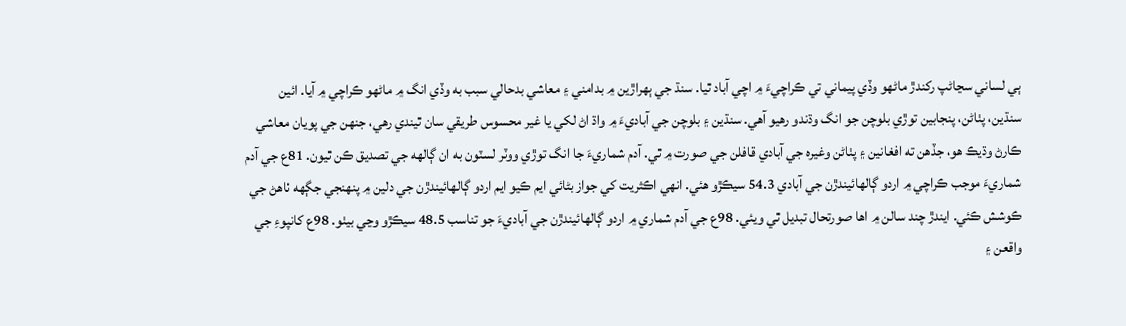ٻي لساني سڃاڻپ رکندڙ ماڻهو وڏي پيماني تي ڪراچيءَ ۾ اچي آباد ٿيا. سنڌ جي ٻهراڙين ۾ بدامني ۽ معاشي بدحالي سبب به وڏي انگ ۾ ماڻهو ڪراچي ۾ آيا. ائين سنڌين، پٺاڻن، پنجابين توڙي بلوچن جو انگ وڌندو رهيو آهي. سنڌين ۽ بلوچن جي آباديءَ ۾ واڌ اڻ لکي يا غير محسوس طريقي سان ٿيندي رهي، جنهن جي پويان معاشي ڪارڻ وڌيڪ هو، جڏهن ته افغانين ۽ پٺاڻن وغيره جي آبادي قافلن جي صورت ۾ ٿي. آدم شماريءَ جا انگ توڙي ووٽر لسٽون به ان ڳالهه جي تصديق ڪن ٿيون. 81ع جي آدم شماريءَ موجب ڪراچي ۾ اردو ڳالهائيندڙن جي آبادي 54.3 سيڪڙو هئي. انهي اڪثريت کي جواز بڻائي ايم ڪيو ايم اردو ڳالهائيندڙن جي دلين ۾ پنهنجي جڳهه ٺاهڻ جي ڪوشش ڪئي. ايندڙ چند سالن ۾ اها صورتحال تبديل ٿي ويئي. 98ع جي آدم شماري ۾ اردو ڳالهائيندڙن جي آباديءَ جو تناسب 48.5 سيڪڙو وڃي بيٺو. 98ع کانپوءِ جي واقعن ۽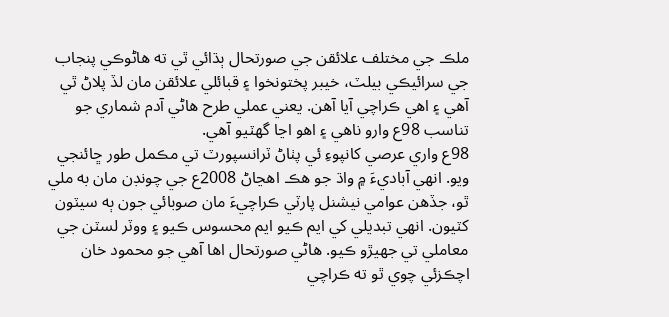ملڪ جي مختلف علائقن جي صورتحال ٻڌائي ٿي ته هاڻوڪي پنجاب جي سرائيڪي بيلٽ، خيبر پختونخوا ۽ قبائلي علائقن مان لڏ پلاڻ ٿي آهي ۽ اهي ڪراچي آيا آهن. يعني عملي طرح هاڻي آدم شماري جو تناسب 98ع وارو ناهي ۽ اهو اڃا گهٽيو آهي.
98ع واري عرصي کانپوءِ ئي پٺاڻ ٽرانسپورٽ تي مڪمل طور ڇائنجي ويو. انهي آباديءَ ۾ واڌ جو هڪ اهڃاڻ 2008ع جي چونڊن مان به ملي ٿو، جڏهن عوامي نيشنل پارٽي ڪراچيءَ مان صوبائي جون ٻه سيٽون کٽيون. انهي تبديلي کي ايم ڪيو ايم محسوس ڪيو ۽ ووٽر لسٽن جي معاملي تي جهيڙو ڪيو. هاڻي صورتحال اها آهي جو محمود خان اچڪزئي چوي ٿو ته ڪراچي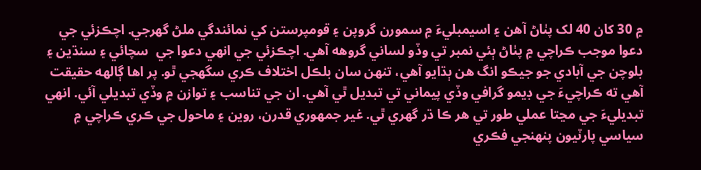۾ 30 کان 40 لک پٺاڻ آهن ۽ اسيمبليءَ ۾ سمورن گروپن ۽ قومپرستن کي نمائندگي ملڻ گهرجي. اچڪزئي جي دعوا موجب ڪراچي ۾ پٺاڻ ٻئي نمبر تي وڏو لساني گروهه آهي. اچڪزئي جي انهي دعوا جي  سچائي ۽ سنڌين ۽ بلوچن جي آبادي جو جيڪو انگ هن ٻڌايو آهي، تنهن سان بلڪل اختلاف ڪري سگهجي ٿو. پر اها ڳالهه حقيقت آهي ته ڪراچيءَ جي ڊيمو گرافي وڏي پيماني تي تبديل ٿي آهي. ان جي تناسب ۽ توازن ۾ وڏي تبديلي آئي. انهي تبديليءَ جي مڃتا عملي طور تي هر ڪا ڌر گهري ٿي. غير جمهوري قدرن، روين ۽ ماحول جي ڪري ڪراچي ۾ سياسي پارٽيون پنهنجي فڪري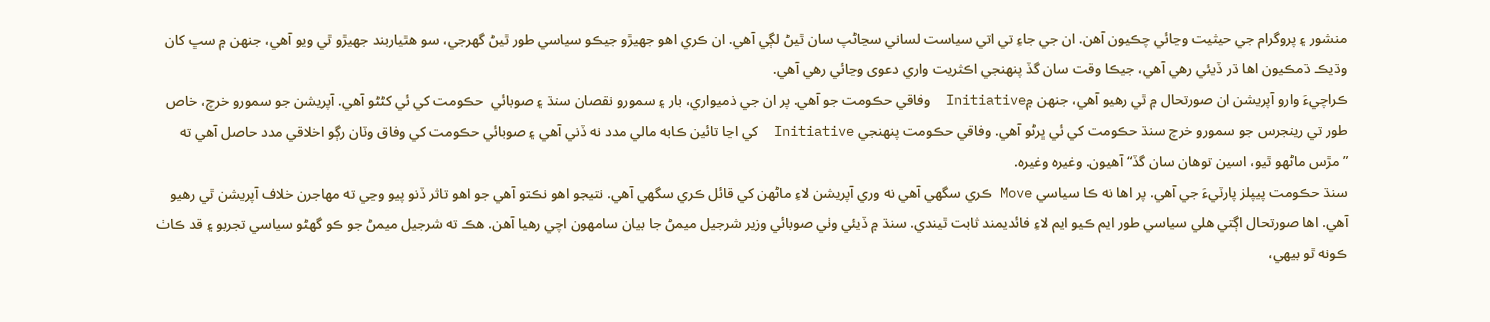منشور ۽ پروگرام جي حيثيت وڃائي چڪيون آهن. ان جي جاءِ تي اتي سياست لساني سڃاڻپ سان ٿيڻ لڳي آهي. ان ڪري اهو جهيڙو جيڪو سياسي طور ٿيڻ گهرجي، سو هٿياربند جهيڙو ٿي ويو آهي، جنهن ۾ سڀ کان وڌيڪ ڌمڪيون اها ڌر ڏيئي رهي آهي، جيڪا وقت سان گڏ پنهنجي اڪثريت واري دعوى وڃائي رهي آهي.
ڪراچيءَ وارو آپريشن ان صورتحال ۾ ٿي رهيو آهي، جنهن ۾Initiative  وفاقي حڪومت جو آهي. پر ان جي ذميواري، بار ۽ سمورو نقصان سنڌ ۽ صوبائي  حڪومت کي ئي کڻڻو آهي. آپريشن جو سمورو خرچ، خاص طور تي رينجرس جو سمورو خرچ سنڌ حڪومت کي ئي ڀرڻو آهي. وفاقي حڪومت پنهنجي Initiative  کي اڃا تائين ڪابه مالي مدد نه ڏني آهي ۽ صوبائي حڪومت کي وفاق وٽان رڳو اخلاقي مدد حاصل آهي ته ”مڙس ماڻهو ٿيو، اسين توهان سان گڏ“ آهيون. وغيره وغيره.
سنڌ حڪومت پيپلز پارٽيءَ جي آهي. پر اها نه ڪا سياسي Move ڪري سگهي آهي نه وري آپريشن لاءِ ماڻهن کي قائل ڪري سگهي آهي. نتيجو اهو نڪتو آهي جو اهو تاثر ڏنو پيو وڃي ته مهاجرن خلاف آپريشن ٿي رهيو آهي. اها صورتحال اڳتي هلي سياسي طور ايم ڪيو ايم لاءِ فائديمند ثابت ٿيندي. سنڌ ۾ ڏيئي وٺي صوبائي وزير شرجيل ميمڻ جا بيان سامهون اچي رهيا آهن. هڪ ته شرجيل ميمڻ جو ڪو گهڻو سياسي تجربو ۽ قد ڪاٺ ڪونه ٿو بيهي،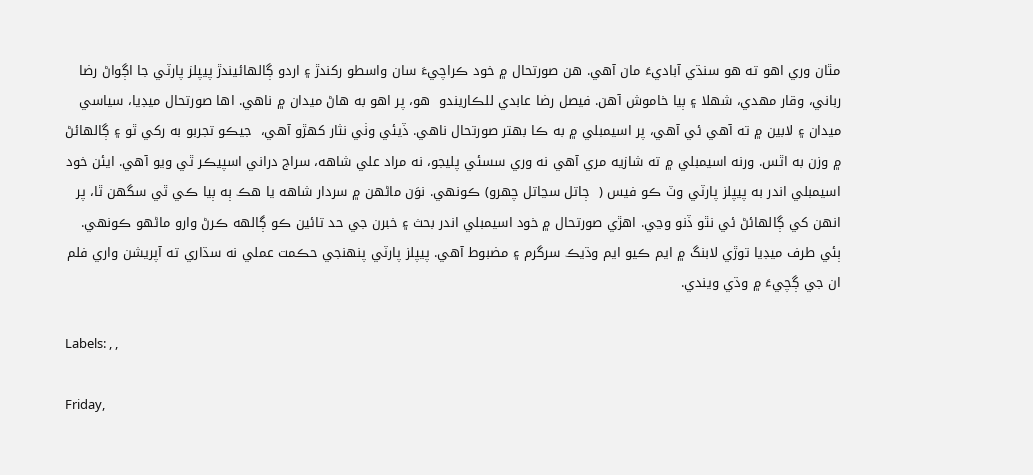مٿان وري اهو ته هو سنڌي آباديءَ مان آهي. هن صورتحال ۾ خود ڪراچيءَ سان واسطو رکندڙ ۽ اردو ڳالهائيندڙ پيپلز پارٽي جا اڳواڻ رضا رباني، وقار مهدي، شهلا ۽ ٻيا خاموش آهن. فيصل رضا عابدي للڪاريندو  هو، پر اهو به هاڻ ميدان ۾ ناهي. اها صورتحال ميڊيا، سياسي ميدان ۽ لابين ۾ ته آهي ئي آهي، پر اسيمبلي ۾ به ڪا بهتر صورتحال ناهي. ڏيئي وٺي نثار کهڙو آهي،  جيڪو تجربو به رکي ٿو ۽ ڳالهائڻ ۾ وزن به اٿس. ورنه اسيمبلي ۾ ته شازيه مري آهي نه وري سسئي پليجو، نه مراد علي شاهه، سراج دراني اسپيڪر ٿي ويو آهي. ايئن خود اسيمبلي اندر به پيپلز پارٽي وٽ ڪو فيس (  ڄاتل سڃاتل چهرو) ڪونهي. نوَن ماڻهن ۾ سردار شاهه يا هڪ ٻه ٻيا ڪي ٿي سگهن ٿا، پر انهن کي ڳالهائڻ ئي نٿو ڏنو وڃي. اهڙي صورتحال ۾ خود اسيمبلي اندر بحث ۽ خبرن جي حد تائين ڪو ڳالهه ڪرڻ وارو ماڻهو ڪونهي. ٻئي طرف ميڊيا توڙي لابنگ ۾ ايم ڪيو ايم وڌيڪ سرگرم ۽ مضبوط آهي. پيپلز پارٽي پنهنجي حڪمت عملي نه سڌاري ته آپريشن واري فلم ان جي ڳچيءَ ۾ وڌي ويندي.

Labels: , ,

Friday,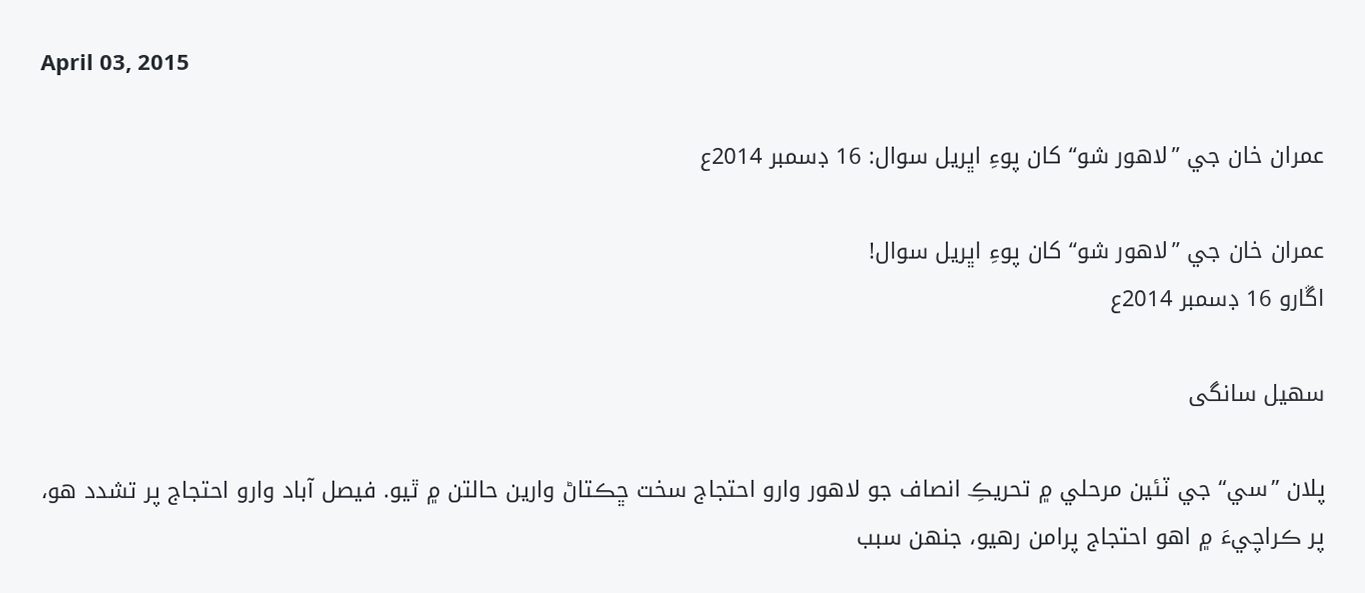April 03, 2015

عمران خان جي ”لاهور شو“ کان پوءِ اڀريل سوال: 16 ڊسمبر 2014ع

عمران خان جي ”لاهور شو“ کان پوءِ اڀريل سوال!
اڱارو 16 ڊسمبر 2014ع

سھیل سانگی

پلان ”سي“ جي ٽئين مرحلي ۾ تحريڪِ انصاف جو لاهور وارو احتجاج سخت ڇڪتاڻ وارين حالتن ۾ ٿيو. فيصل آباد وارو احتجاج پر تشدد هو، پر ڪراچيءَ ۾ اهو احتجاج پرامن رهيو، جنهن سبب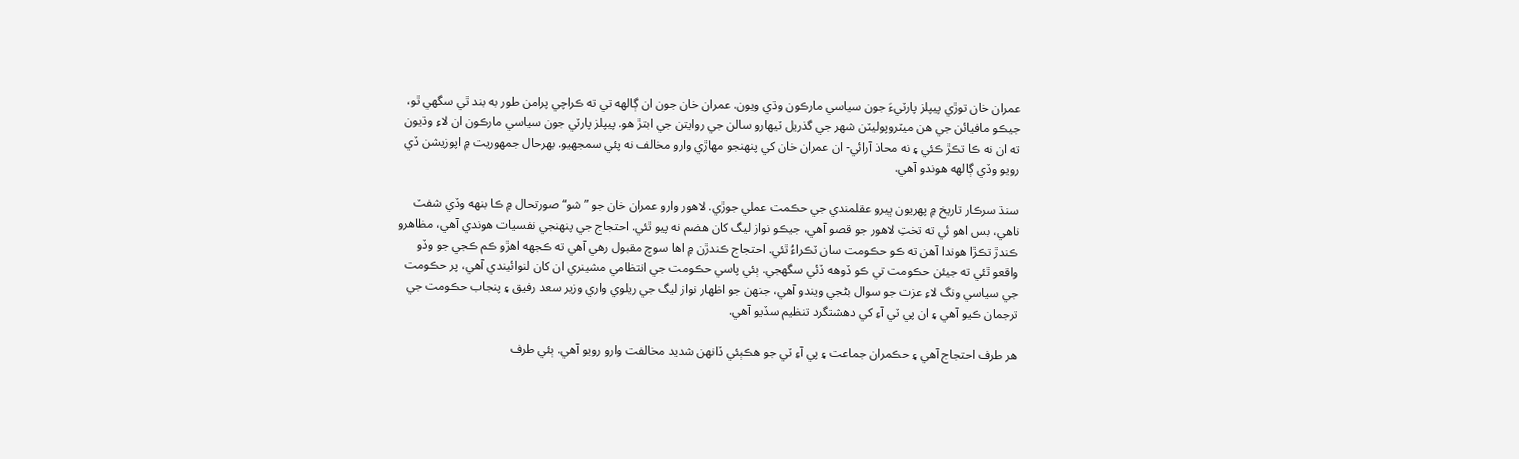عمران خان توڙي پيپلز پارٽيءَ جون سياسي مارڪون وڌي ويون. عمران خان جون ان ڳالهه تي ته ڪراچي پرامن طور به بند ٿي سگهي ٿو، جيڪو مافيائن جي هن ميٽروپوليٽن شهر جي گذريل ٽيهارو سالن جي روايتن جي ابتڙ هو. پيپلز پارٽي جون سياسي مارڪون ان لاءِ وڌيون ته ان نه ڪا تڪڙ ڪئي ۽ نه محاذ آرائي- ان عمران خان کي پنهنجو مهاڙي وارو مخالف نه پئي سمجهيو. بهرحال جمهوريت ۾ اپوزيشن ڏي رويو وڏي ڳالهه هوندو آهي.

سنڌ سرڪار تاريخ ۾ پهريون ڀيرو عقلمندي جي حڪمت عملي جوڙي. لاهور وارو عمران خان جو ”شو“ صورتحال ۾ ڪا بنهه وڏي شفٽ ناهي، بس اهو ئي ته تختِ لاهور جو قصو آهي، جيڪو نواز ليگ کان هضم نه پيو ٿئي. احتجاج جي پنهنجي نفسيات هوندي آهي، مظاهرو ڪندڙ تڪڙا هوندا آهن ته ڪو حڪومت سان ٽڪراءُ ٿئي. احتجاج ڪندڙن ۾ اها سوچ مقبول رهي آهي ته ڪجهه اهڙو ڪم ڪجي جو وڏو واقعو ٿئي ته جيئن حڪومت تي ڪو ڏوهه ڏئي سگهجي. ٻئي پاسي حڪومت جي انتظامي مشينري ان کان لنوائيندي آهي، پر حڪومت جي سياسي ونگ لاءِ عزت جو سوال بڻجي ويندو آهي، جنهن جو اظهار نواز ليگ جي ريلوي واري وزير سعد رفيق ۽ پنجاب حڪومت جي ترجمان ڪيو آهي ۽ ان پي ٽي آءِ کي دهشتگرد تنظيم سڏيو آهي.

هر طرف احتجاج آهي ۽ حڪمران جماعت ۽ پي آءِ ٽي جو هڪٻئي ڏانهن شديد مخالفت وارو رويو آهي. ٻئي طرف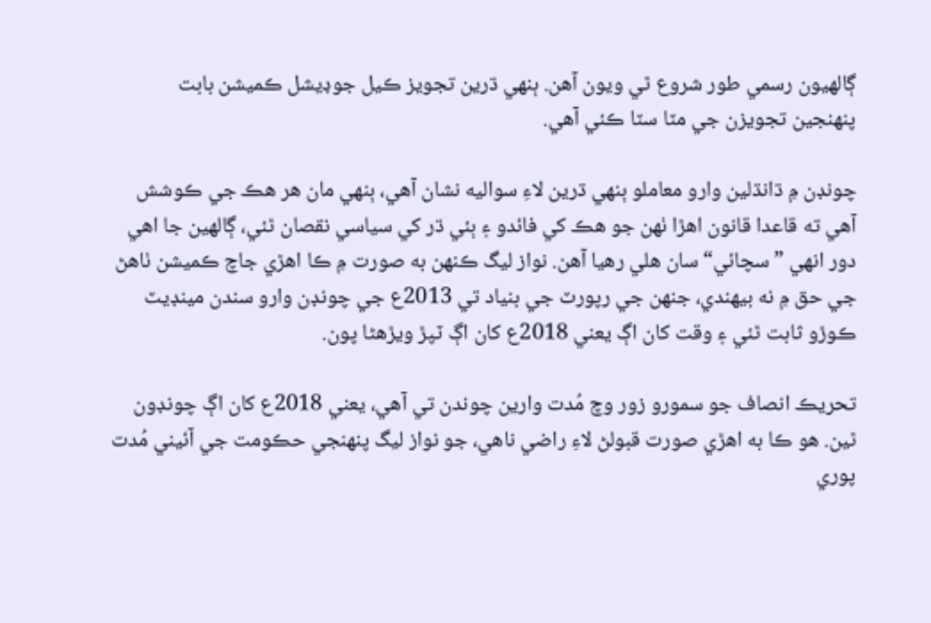ڳالهيون رسمي طور شروع ٿي ويون آهن. ٻنهي ڌرين تجويز ڪيل جوڊيشل ڪميشن بابت پنهنجين تجويزن جي مٽا سٽا ڪئي آهي.

چونڊن ۾ ڌانڌلين وارو معاملو ٻنهي ڌرين لاءِ سواليه نشان آهي، ٻنهي مان هر هڪ جي ڪوشش آهي ته قاعدا قانون اهڙا ٺهن جو هڪ کي فائدو ۽ ٻئي ڌر کي سياسي نقصان ٿئي، ڳالهين جا اهي دور انهي ”سچائي“ سان هلي رهيا آهن. نواز ليگ ڪنهن به صورت ۾ ڪا اهڙي جاچ ڪميشن ٺاهڻ جي حق ۾ نه بيهندي، جنهن جي رپورٽ جي بنياد تي 2013ع جي چونڊن وارو سندن مينڊيٽ ڪوڙو ثابت ٿئي ۽ وقت کان اڳ يعني 2018ع کان اڳ ٽپڙ ويڙهڻا پون.

تحريڪ انصاف جو سمورو زور وچ مُدت وارين چوندن تي آهي، يعني 2018ع کان اڳ چونڊون ٿين. هو ڪا به اهڙي صورت قبولڻ لاءِ راضي ناهي، جو نواز ليگ پنهنجي حڪومت جي آئيني مُدت پوري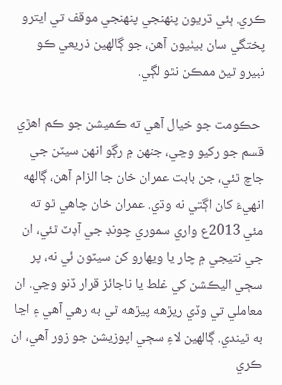ڪري. ٻئي ڌريون پنهنجي پنهنجي موقف تي ايترو پختگي سان بيٺيون آهن، جو ڳالهين ذريعي ڪو نبيرو ٿيڻ ممڪن نٿو لڳي.

 حڪومت جو خيال آهي ته ڪميشن جو ڪم اهڙي قسم جو رکيو وڃي، جنهن ۾ رڳو انهن سيٽن جي جاچ ٿئي، جن بابت عمران خان جا الزام آهن، ڳالهه انهيءَ کان اڳتي نه وڌي. عمران خان چاهي ٿو ته مئي 2013ع واري سموري چونڊ جي آڊٽ ٿئي، ان جي نتيجي ۾ چار يا ويهارو کن سيٽون ئي نه، پر سڄي اليڪشن کي غلط يا ناجائز قرار ڏنو وڃي. ان معاملي تي وڏي ريڙهه پيڙهه ٿي به رهي آهي ۽ اڃا به ٿيندي. ڳالهين لاءِ سڄي اپوزيشن جو زور آهي، ان ڪري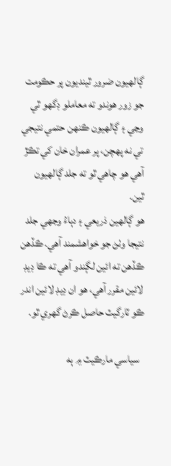ڳالهيون ضرور ٿينديون پر حڪومت جو زور هوندو ته معاملو ڊگهو ٿي وڃي ۽ ڳالهيون ڪنهن حتمي نتيجي تي نه پهچن، پر عمران خان کي تڪڙ آهي هو چاهي ٿو ته جلد ڳالهيون ٿين.
هو ڳالهين ذريعي ۽ دٻاءُ وجهي جلد نتيجا وٺڻ جو خواهشمند آهي. ڪڏهن ڪڏهن ته ائين لڳندو آهي ته ڪا ڊيڊ لائين مقرر آهي، هو ان ڊيڊ لائين اندر ڪو ٽارگيٽ حاصل ڪرڻ گهري ٿو.

  سياسي مارڪيٽ ۾ ٻه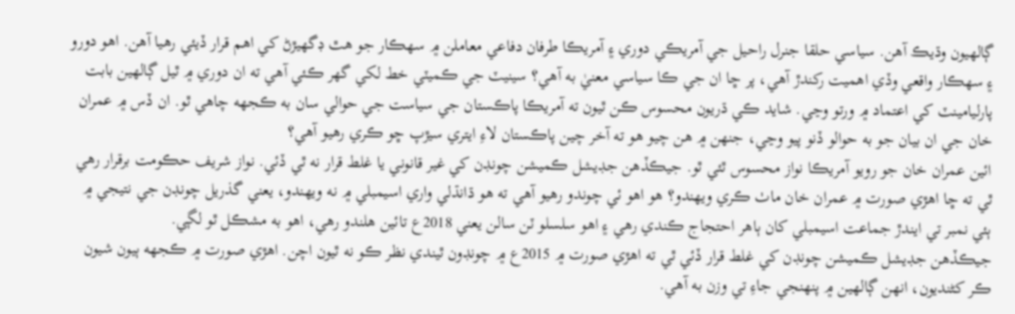ڳالهيون وڌيڪ آهن. سياسي حلقا جنرل راحيل جي آمريڪي دوري ۽ آمريڪا طرفان دفاعي معاملن ۾ سهڪار جو هٿ ڊگهيڙڻ کي اهم قرار ڏيئي رهيا آهن. اهو دورو ۽ سهڪار واقعي وڏي اهميت رکندڙ آهي، پر ڇا ان جي ڪا سياسي معنيٰ به آهي؟ سينيٽ جي ڪميٽي خط لکي گهر ڪئي آهي ته ان دوري ۾ ٿيل ڳالهين بابت پارليامينٽ کي اعتماد ۾ ورتو وڃي. شايد ڪي ڌريون محسوس ڪن ٿيون ته آمريڪا پاڪستان جي سياست جي حوالي سان به ڪجهه چاهي ٿو. ان ڏس ۾ عمران خان جي ان بيان جو به حوالو ڏنو پيو وڃي، جنهن ۾ هن چيو هو ته آخر چين پاڪستان لاءِ ايتري سيڙپ ڇو ڪري رهيو آهي؟
ائين عمران خان جو رويو آمريڪا نواز محسوس ٿئي ٿو. جيڪڏهن جڊيشل ڪميشن چونڊن کي غير قانوني يا غلط قرار نه ٿي ڏئي. نواز شريف حڪومت برقرار رهي ٿي ته ڇا اهڙي صورت ۾ عمران خان ماٺ ڪري ويهندو؟ هو اهو ئي چوندو رهيو آهي ته هو ڌانڌلي واري اسيمبلي ۾ نه ويهندو، يعني گذريل چونڊن جي نتيجي ۾ ٻئي نمبر تي ايندڙ جماعت اسيمبلي کان ٻاهر احتجاج ڪندي رهي ۽ اهو سلسلو ٽن سالن يعني 2018ع تائين هلندو رهي، اهو به مشڪل ٿو لڳي.
جيڪڏهن جڊيشل ڪميشن چونڊن کي غلط قرار ڏئي ٿي ته اهڙي صورت ۾ 2015ع ۾ چونڊون ٿيندي نظر ڪو نه ٿيون اچن. اهڙي صورت ۾ ڪجهه ٻيون شيون ڪر کڻنديون، انهن ڳالهين ۾ پنهنجي جاءِ تي وزن به آهي.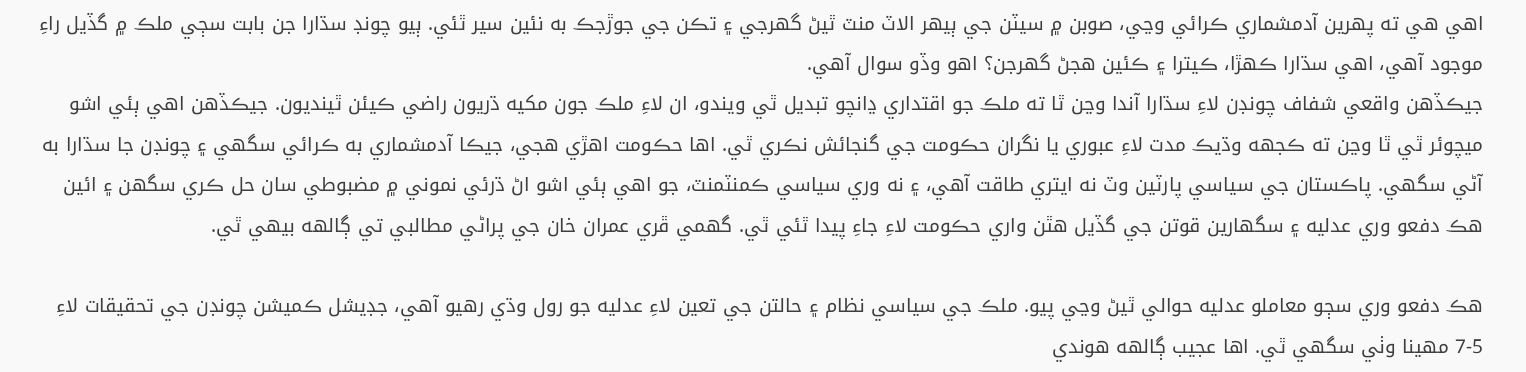اهي هي ته پهرين آدمشماري ڪرائي وڃي، صوبن ۾ سيٽن جي ٻيهر الاٽ منٽ ٿيڻ گهرجي ۽ تڪن جي جوڙجڪ به نئين سير ٿئي. ٻيو چونڊ سڌارا جن بابت سڄي ملڪ ۾ گڏيل راءِ موجود آهي، اهي سڌارا ڪهڙا، ڪيترا ۽ ڪئين هجڻ گهرجن؟ اهو وڏو سوال آهي.
جيڪڏهن واقعي شفاف چونڊن لاءِ سڌارا آندا وڃن ٿا ته ملڪ جو اقتداري ڍانچو تبديل ٿي ويندو، ان لاءِ ملڪ جون مکيه ڌريون راضي ڪيئن ٿينديون. جيڪڏهن اهي ٻئي اشو ميچوئر ٿي ٿا وڃن ته ڪجهه وڌيڪ مدت لاءِ عبوري يا نگران حڪومت جي گنجائش نڪري ٿي. اها حڪومت اهڙي هجي، جيڪا آدمشماري به ڪرائي سگهي ۽ چونڊن جا سڌارا به آڻي سگهي. پاڪستان جي سياسي پارٽين وٽ نه ايتري طاقت آهي، ۽ نه وري سياسي ڪمنٽمنٽ، جو اهي ٻئي اشو اڻ ڌرئي نموني ۾ مضبوطي سان حل ڪري سگهن ۽ ائين هڪ دفعو وري عدليه ۽ سگهارين قوتن جي گڏيل هٿن واري حڪومت لاءِ جاءِ پيدا ٿئي ٿي. گهمي ڦري عمران خان جي پراڻي مطالبي تي ڳالهه بيهي ٿي.

هڪ دفعو وري سڄو معاملو عدليه حوالي ٿيڻ وڃي پيو. ملڪ جي سياسي نظام ۽ حالتن جي تعين لاءِ عدليه جو رول وڌي رهيو آهي، جڊيشل ڪميشن چونڊن جي تحقيقات لاءِ 5-7 مهينا وٺي سگهي ٿي. اها عجيب ڳالهه هوندي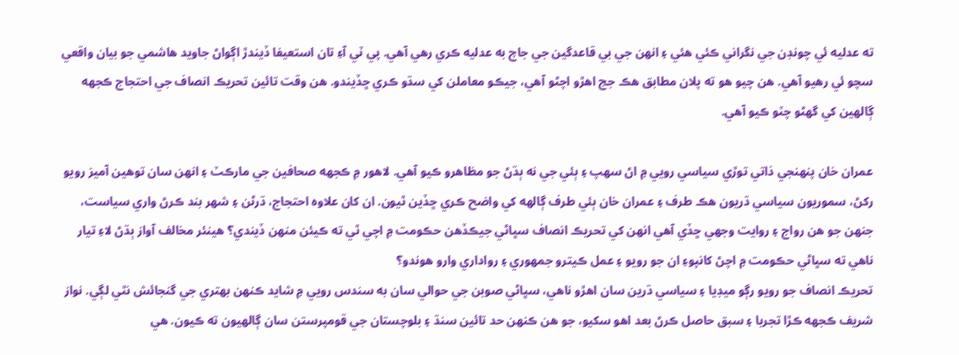ته عدليه ئي چونڊن جي نگراني ڪئي هئي ۽ انهن جي بي قاعدگين جي جاچ به عدليه ڪري رهي آهي. پي ٽي آءِ تان استعيفا ڏيندڙ اڳواڻ جاويد هاشمي جو بيان واقعي سچو ئي رهيو آهي. هن چيو هو ته پلان مطابق هڪ جج اهڙو اچڻو آهي، جيڪو معاملن کي سڌو ڪري ڇڏيندو. هن وقت تائين تحريڪ انصاف جي احتجاج ڪجهه ڳالهين کي گهڻو چٽو ڪيو آهي.

عمران خان پنهنجي ذاتي توڙي سياسي رويي ۾ اڻ سهپ ۽ ٻئي جي نه ٻڌڻ جو مظاهرو ڪيو آهي. لاهور ۾ ڪجهه صحافين جي مارڪٽ ۽ انهن سان توهين آميز رويو رکڻ، سموريون سياسي ڌريون هڪ طرف ۽ عمران خان ٻئي طرف ڳالهه کي واضح ڪري ڇڏين ٿيون. ان کان علاوه احتجاج، ڌرڻن ۽ شهر بند ڪرڻ واري سياست، جنهن جو هن رواج ۽ روايت وجهي ڇڏي آهي انهن کي تحريڪ انصاف سڀاڻي جيڪڏهن حڪومت ۾ اچي ٿي ته ڪيئن منهن ڏيندي؟ هينئر مخالف آواز ٻڌڻ لاءِ تيار ناهي ته سڀاڻي حڪومت ۾ اچڻ کانپوءِ ان جو رويو ۽ عمل ڪيترو جمهوري ۽ رواداري وارو هوندو؟
تحريڪ انصاف جو رويو رڳو ميڊيا ۽ سياسي ڌرين سان اهڙو ناهي، سڀاڻي صوبن جي حوالي سان به سندس رويي ۾ شايد ڪنهن بهتري جي گنجائش نٿي لڳي. نواز شريف ڪجهه ڪڙا تجربا ۽ سبق حاصل ڪرڻ بعد اهو سکيو، جو هن ڪنهن حد تائين سنڌ ۽ بلوچستان جي قومپرستن سان ڳالهيون ته ڪيون. هي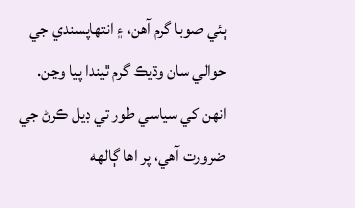ٻئي صوبا گرم آهن، ۽ انتهاپسندي جي حوالي سان وڌيڪ گرم ٿيندا پيا وڃن. انهن کي سياسي طور تي ڊيل ڪرڻ جي ضرورت آهي، پر اها ڳالهه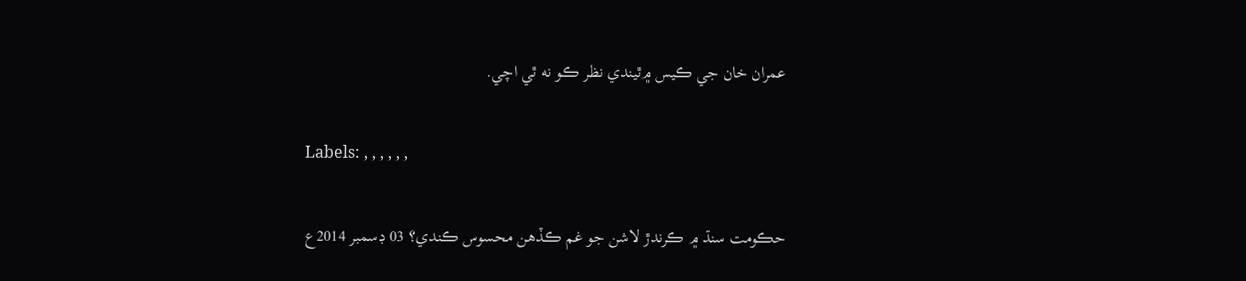عمران خان جي ڪيس ۾ٿيندي نظر ڪو نه ٿي اچي.

Labels: , , , , , ,

حڪومت سنڌ ۾ ڪرندڙ لاشن جو غم ڪڏهن محسوس ڪندي؟ 03 ڊسمبر 2014ع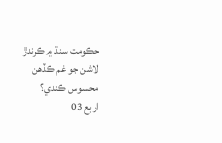حڪومت سنڌ ۾ ڪرندڙ لاشن جو غم ڪڏهن محسوس ڪندي؟
اربع 03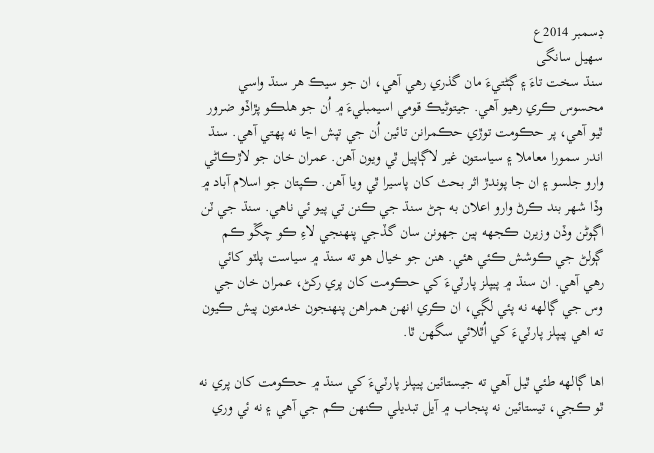ڊسمبر 2014ع
سھیل سانگی
سنڌ سخت تاءَ ۽ ڳڻتيءَ مان گذري رهي آهي، ان جو سيڪ هر سنڌ واسي محسوس ڪري رهيو آهي. جيتوڻيڪ قومي اسيمبليءَ ۾ اُن جو هلڪو پڙاڏو ضرور ٿيو آهي، پر حڪومت توڙي حڪمرانن تائين اُن جي تپش اڃا نه پهتي آهي. سنڌ اندر سمورا معاملا ۽ سياستون غير لاڳاپيل ٿي ويون آهن. عمران خان جو لاڙڪاڻي وارو جلسو ۽ ان جا پوندڙ اثر بحث کان پاسيرا ٿي ويا آهن. ڪپتان جو اسلام آباد ۾ وڏا شهر بند ڪرڻ وارو اعلان به ڄڻ سنڌ جي ڪنن تي پيو ئي ناهي. سنڌ جي ٽن اڳوڻن وڏن وزيرن ڪجهه ٻين جهونن سان گڏجي پنهنجي لاءِ ڪو چڱو ڪم ڳولڻ جي ڪوشش ڪئي هئي. هنن جو خيال هو ته سنڌ ۾ سياست پلٽو کائي رهي آهي. ان سنڌ ۾ پيپلز پارٽيءَ کي حڪومت کان پري رکڻ، عمران خان جي وس جي ڳالهه نه پئي لڳي، ان ڪري انهن همراهن پنهنجون خدمتون پيش ڪيون ته اهي پيپلز پارٽيءَ کي اُٿلائي سگهن ٿا.

اها ڳالهه طئي ٿيل آهي ته جيستائين پيپلز پارٽيءَ کي سنڌ ۾ حڪومت کان پري نه ٿو ڪجي، تيستائين نه پنجاب ۾ آيل تبديلي ڪنهن ڪم جي آهي ۽ نه ئي وري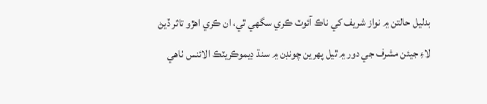بدليل حالتن ۾ نواز شريف کي ناڪ آئوٽ ڪري سگهي ٿي، ان ڪري اهڙو تاثر ڏيڻ لاءِ جيئن مشرف جي دور ۾ ٿيل پهرين چونڊن ۾ سنڌ ڊيموڪريٽڪ الائنس ٺاهي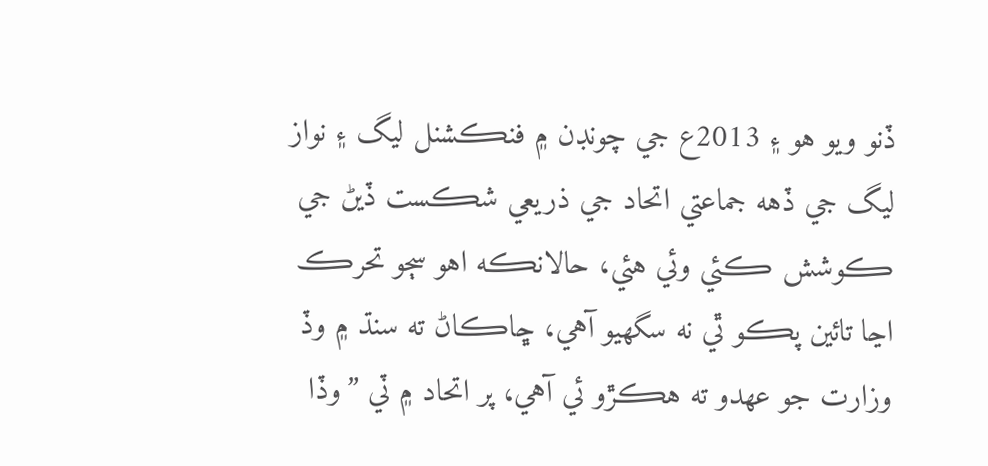ڏنو ويو هو ۽ 2013ع جي چونڊن ۾ فنڪشنل ليگ ۽ نواز ليگ جي ڏهه جماعتي اتحاد جي ذريعي شڪست ڏيڻ جي ڪوشش ڪئي وئي هئي، حالانڪه اهو سڄو تحرڪ اڃا تائين پڪو ٿي نه سگهيو آهي، ڇاڪاڻ ته سنڌ ۾ وڏ وزارت جو عهدو ته هڪڙو ئي آهي، پر اتحاد ۾ ٽي ”وڏا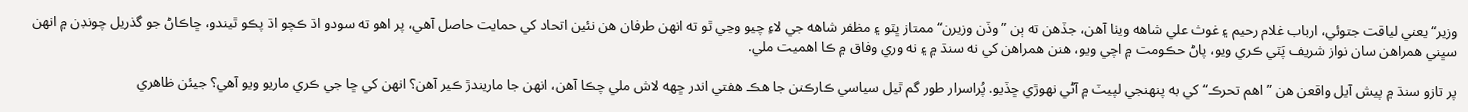وزير“ يعني لياقت جتوئي، ارباب غلام رحيم ۽ غوث علي شاهه ويٺا آهن، جڏهن ته ٻن ”وڏن وزيرن“ ممتاز ڀٽو ۽ مظفر شاهه جي لاءِ چيو وڃي ٿو ته انهن طرفان هن نئين اتحاد کي حمايت حاصل آهي، پر اهو ته سودو اڌ ڪچو اڌ پڪو ٿيندو، ڇاڪاڻ جو گذريل چونڊن ۾ انهن سڀني همراهن سان نواز شريف پَٽي ڪري ويو، پاڻ حڪومت ۾ اچي ويو، هنن همراهن کي نه سنڌ ۾ ۽ نه وري وفاق ۾ ڪا اهميت ملي.

پر تازو سنڌ ۾ پيش آيل واقعن هن ”اهم تحرڪ“ کي به پنهنجي لپيٽ ۾ آڻي نهوڙي ڇڏيو. پُراسرار طور گم ٿيل سياسي ڪارڪنن جا هڪ هفتي اندر ڇهه لاش ملي چڪا آهن، انهن جا ماريندڙ ڪير آهن؟ انهن کي ڇا جي ڪري ماريو ويو آهي؟ جيئن ظاهري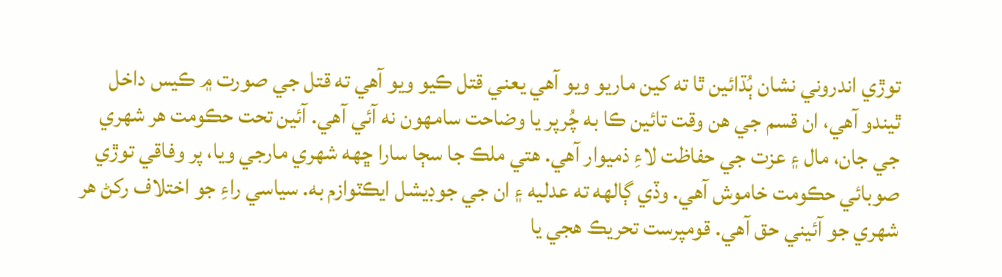توڙي اندروني نشان ٻُڌائين ٿا ته کين ماريو ويو آهي يعني قتل ڪيو ويو آهي ته قتل جي صورت ۾ ڪيس داخل ٿيندو آهي، ان قسم جي هن وقت تائين ڪا به چُرپر يا وضاحت سامهون نه آئي آهي. آئين تحت حڪومت هر شهري جي جان، مال ۽ عزت جي حفاظت لاءِ ذميوار آهي. هتي ملڪ جا سڄا سارا ڇهه شهري مارجي ويا، پر وفاقي توڙي صوبائي حڪومت خاموش آهي. وڏي ڳالهه ته عدليه ۽ ان جي جوڊيشل ايڪٽوازم به. سياسي راءِ جو اختلاف رکڻ هر شهري جو آئيني حق آهي. قومپرست تحريڪ هجي يا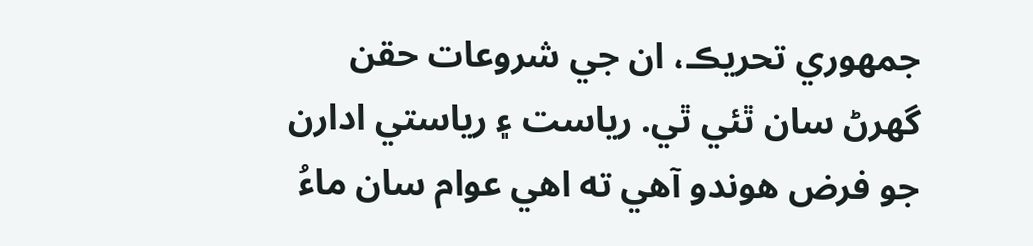جمهوري تحريڪ، ان جي شروعات حقن گهرڻ سان ٿئي ٿي. رياست ۽ رياستي ادارن جو فرض هوندو آهي ته اهي عوام سان ماءُ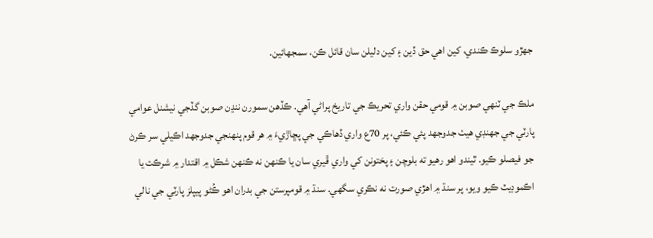جهڙو سلوڪ ڪندي، کين اهي حق ڏين ۽ کين دليلن سان قائل ڪن، سمجهائين.

ملڪ جي ٽنهي صوبن ۾ قومي حقن واري تحريڪ جي تاريخ پراڻي آهي. ڪڏهن سمورن ننڍن صوبن گڏجي نيشنل عوامي پارٽي جي جهنڊي هيٺ جدوجهد پئي ڪئي، پر 70ع واري ڏهاڪي جي پڇاڙيءَ ۾ هر قوم پنهنجي جدوجهد اڪيلي سر ڪرڻ جو فيصلو ڪيو. ٿيندو اهو رهيو ته بلوچن ۽ پختونن کي واري ڦيري سان يا ڪنهن نه ڪنهن شڪل ۾ اقتدار ۾ شرڪت يا اڪموڊيٽ ڪيو ويو، پر سنڌ ۾ اهڙي صورت نه نڪري سگهي. سنڌ ۾ قومپرستن جي بدران اهو ڪُڻو پيپلز پارٽي جي نالي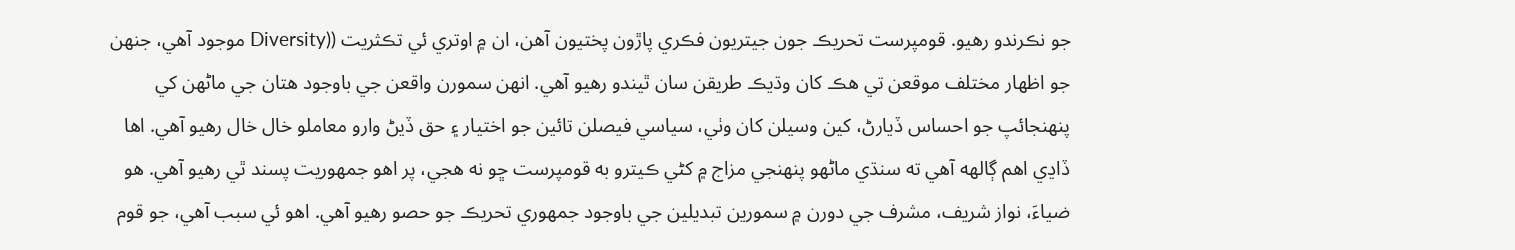جو نڪرندو رهيو. قومپرست تحريڪ جون جيتريون فڪري پاڙون پختيون آهن، ان ۾ اوتري ئي تڪثريت ((Diversity موجود آهي، جنهن جو اظهار مختلف موقعن تي هڪ کان وڌيڪ طريقن سان ٿيندو رهيو آهي. انهن سمورن واقعن جي باوجود هتان جي ماڻهن کي پنهنجائپ جو احساس ڏيارڻ، کين وسيلن کان وٺي، سياسي فيصلن تائين جو اختيار ۽ حق ڏيڻ وارو معاملو خال خال رهيو آهي. اها ڏاڍي اهم ڳالهه آهي ته سنڌي ماڻهو پنهنجي مزاج ۾ کڻي ڪيترو به قومپرست ڇو نه هجي، پر اهو جمهوريت پسند ٿي رهيو آهي. هو ضياءَ، نواز شريف، مشرف جي دورن ۾ سمورين تبديلين جي باوجود جمهوري تحريڪ جو حصو رهيو آهي. اهو ئي سبب آهي، جو قوم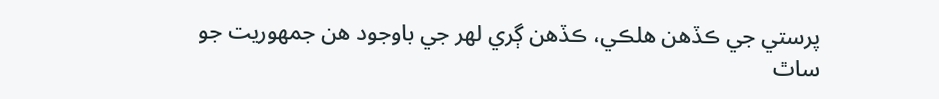پرستي جي ڪڏهن هلڪي، ڪڏهن ڳري لهر جي باوجود هن جمهوريت جو ساٿ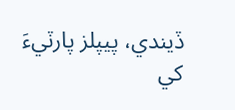ڏيندي، پيپلز پارٽيءَ کي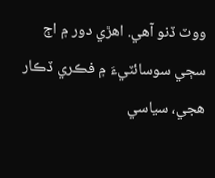ووٽ ڏنو آهي. اهڙي دور ۾ اڄ سڄي سوسائٽيءَ ۾ فڪري ڏڪار هجي، سياسي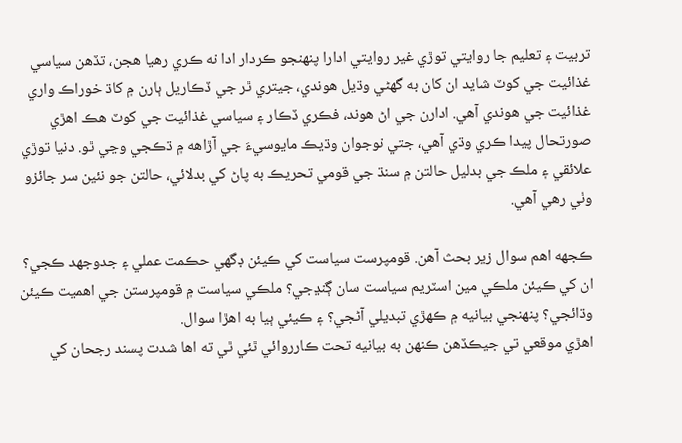تربيت ۽ تعليم جا روايتي توڙي غير روايتي ادارا پنهنجو ڪردار ادا نه ڪري رهيا هجن، تڏهن سياسي غذائيت جي کوٽ شايد ان کان به گهڻي وڌيل هوندي، جيتري ٿر جي ڏڪاريل ٻارن ۾ کاڌ خوراڪ واري غذائيت جي هوندي آهي. ادارن جي اڻ هوند، فڪري ڏڪار ۽ سياسي غذائيت جي کوٽ هڪ اهڙي صورتحال پيدا ڪري وڌي آهي، جتي نوجوان وڌيڪ مايوسيءَ جي آڙاهه ۾ ڌڪجي وڃي ٿو. دنيا توڙي علائقي ۽ ملڪ جي بدليل حالتن ۾ سنڌ جي قومي تحريڪ به پاڻ کي بدلائي، حالتن جو نئين سر جائزو وٺي رهي آهي.

ڪجهه اهم سوال زير بحث آهن. قومپرست سياست کي ڪيئن ڊگهي حڪمت عملي ۽ جدوجهد ڪجي؟ ان کي ڪيئن ملڪي مين اسٽريم سياست سان ڳنڍجي؟ ملڪي سياست ۾ قومپرستن جي اهميت ڪيئن وڌائجي؟ پنهنجي بيانيه ۾ ڪهڙي تبديلي آڻجي؟ ۽ ڪيئي ٻيا به اهڙا سوال.
اهڙي موقعي تي جيڪڏهن ڪنهن به بيانيه تحت ڪارروائي ٿئي ٿي ته اها شدت پسند رجحان کي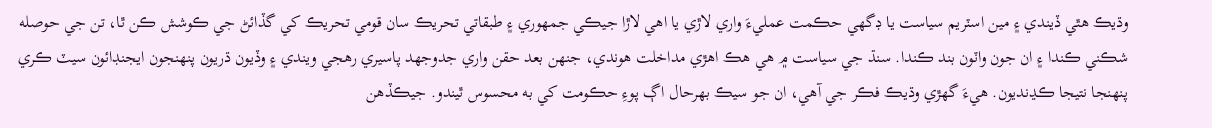وڌيڪ هٿي ڏيندي ۽ مين اسٽريم سياست يا ڊگهي حڪمت عمليءَ واري لاڙي يا اهي لاڙا جيڪي جمهوري ۽ طبقاتي تحريڪ سان قومي تحريڪ کي گڏائڻ جي ڪوشش ڪن ٿا، تن جي حوصله شڪني ڪندا ۽ ان جون واٽون بند ڪندا. سنڌ جي سياست ۾ هي هڪ اهڙي مداخلت هوندي، جنهن بعد حقن واري جدوجهد پاسيري رهجي ويندي ۽ وڏيون ڌريون پنهنجون ايجنڊائون سيٽ ڪري پنهنجا نتيجا ڪڍنديون. هيءَ گهڙي وڌيڪ فڪر جي آهي، ان جو سيڪ بهرحال اڳ پوءِ حڪومت کي به محسوس ٿيندو. جيڪڏهن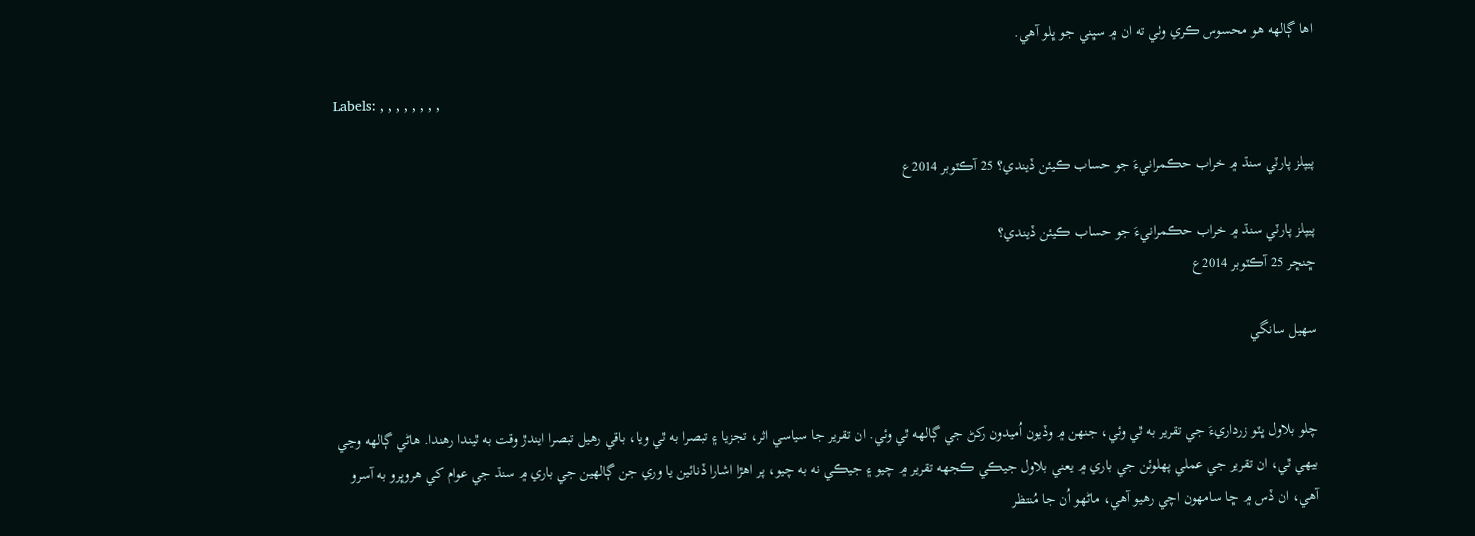اها ڳالهه هو محسوس ڪري وٺي ته ان ۾ سڀني جو ڀلو آهي.

Labels: , , , , , , , ,

پيپلز پارٽي سنڌ ۾ خراب حڪمرانيءَ جو حساب ڪيئن ڏيندي؟ 25 آڪٽوبر 2014ع

پيپلز پارٽي سنڌ ۾ خراب حڪمرانيءَ جو حساب ڪيئن ڏيندي؟
ڇنڇر 25 آڪٽوبر 2014ع

سهيل سانگي


چلو بلاول ڀٽو زرداريءَ جي تقرير به ٿي وئي، جنهن ۾ وڏيون اُميدون رکڻ جي ڳالهه ٿي وئي. ان تقرير جا سياسي اثر، تجزيا ۽ تبصرا به ٿي ويا، باقي رهيل تبصرا ايندڙ وقت به ٿيندا رهندا. هاڻي ڳالهه وڃي بيهي ٿي، ان تقرير جي عملي پهلوئن جي باري ۾ يعني بلاول جيڪي ڪجهه تقرير ۾ چيو ۽ جيڪي نه به چيو، پر اهڙا اشارا ڏنائين يا وري جن ڳالهين جي باري ۾ سنڌ جي عوام کي هروڀرو به آسرو آهي، ان ڏس ۾ ڇا سامهون اچي رهيو آهي، ماڻهو اُن جا مُنتظر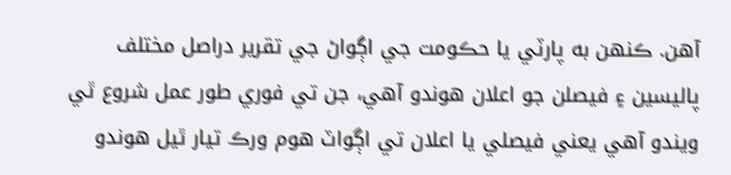آهن. ڪنهن به پارٽي يا حڪومت جي اڳواڻ جي تقرير دراصل مختلف پاليسين ۽ فيصلن جو اعلان هوندو آهي، جن تي فوري طور عمل شروع ٿي ويندو آهي يعني فيصلي يا اعلان تي اڳواٽ هوم ورڪ تيار ٿيل هوندو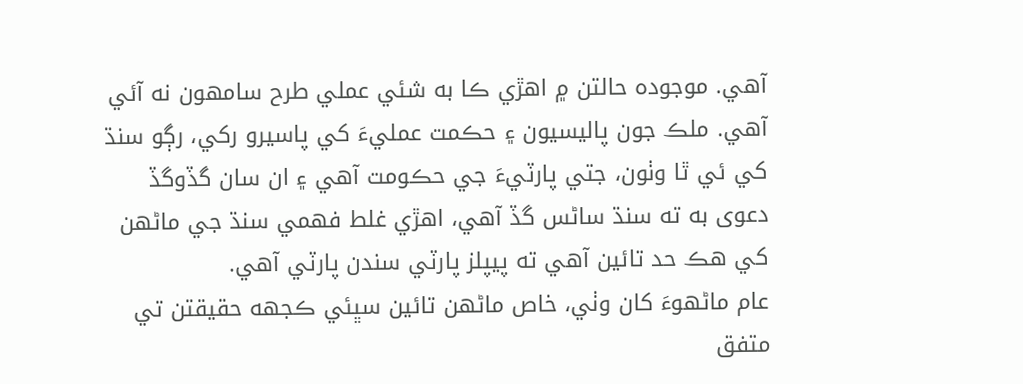آهي. موجوده حالتن ۾ اهڙي ڪا به شئي عملي طرح سامهون نه آئي آهي. ملڪ جون پاليسيون ۽ حڪمت عمليءَ کي پاسيرو رکي، رڳو سنڌ کي ئي ٿا وٺون، جتي پارٽيءَ جي حڪومت آهي ۽ ان سان گڏوگڏ دعوى به ته سنڌ ساڻس گڏ آهي، اهڙي غلط فهمي سنڌ جي ماڻهن کي هڪ حد تائين آهي ته پيپلز پارٽي سندن پارٽي آهي.
عام ماڻهوءَ کان وٺي، خاص ماڻهن تائين سڀئي ڪجهه حقيقتن تي متفق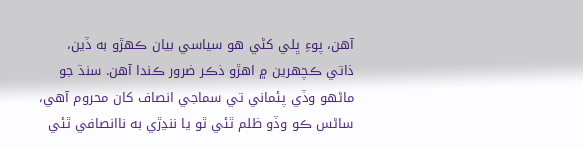آهن، پوءِ ڀلي کڻي هو سياسي بيان ڪهڙو به ڏين، ذاتي ڪچهرين ۾ اهڙو ذڪر ضرور ڪندا آهن. سنڌ جو ماڻهو وڏي پئماني تي سماجي انصاف کان محروم آهي، ساڻس ڪو وڏو ظلم ٿئي ٿو يا ننڍڙي به ناانصافي ٿئي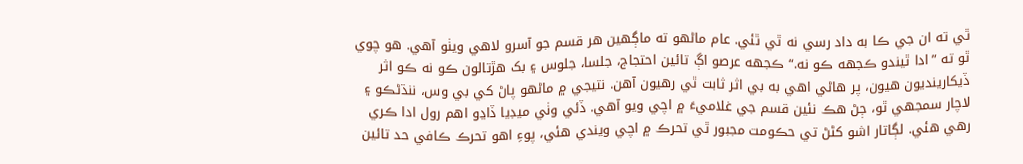ٿي ته ان جي ڪا به داد رسي نه ٿي ٿئي. عام ماڻهو ته ماڳهين هر قسم جو آسرو لاهي ويٺو آهي. هو چوي ٿو ته ”ادا ٿيندو ڪجهه ڪو نه.“ ڪجهه عرصو اڳ تائين احتجاج، جلسا، جلوس ۽ بک هڙتالون ڪو نه ڪو اثر ڏيکارينديون هيون، پر هاڻي اهي به بي اثر ثابت ٿي رهيون آهن. نتيجي ۾ ماڻهو پاڻ کي بي وس، ننڌڻڪو ۽ لاچار سمجهي ٿو، ڄڻ هڪ نئين قسم جي غلاميءَ ۾ اچي ويو آهي. ڏئي وٺي ميڊيا ڏاڍو اهم رول ادا ڪري رهي هئي. لڳاتار اشو کڻڻ تي حڪومت مجبور ٿي تحرڪ ۾ اچي ويندي هئي، پوءِ اهو تحرڪ ڪافي حد تائين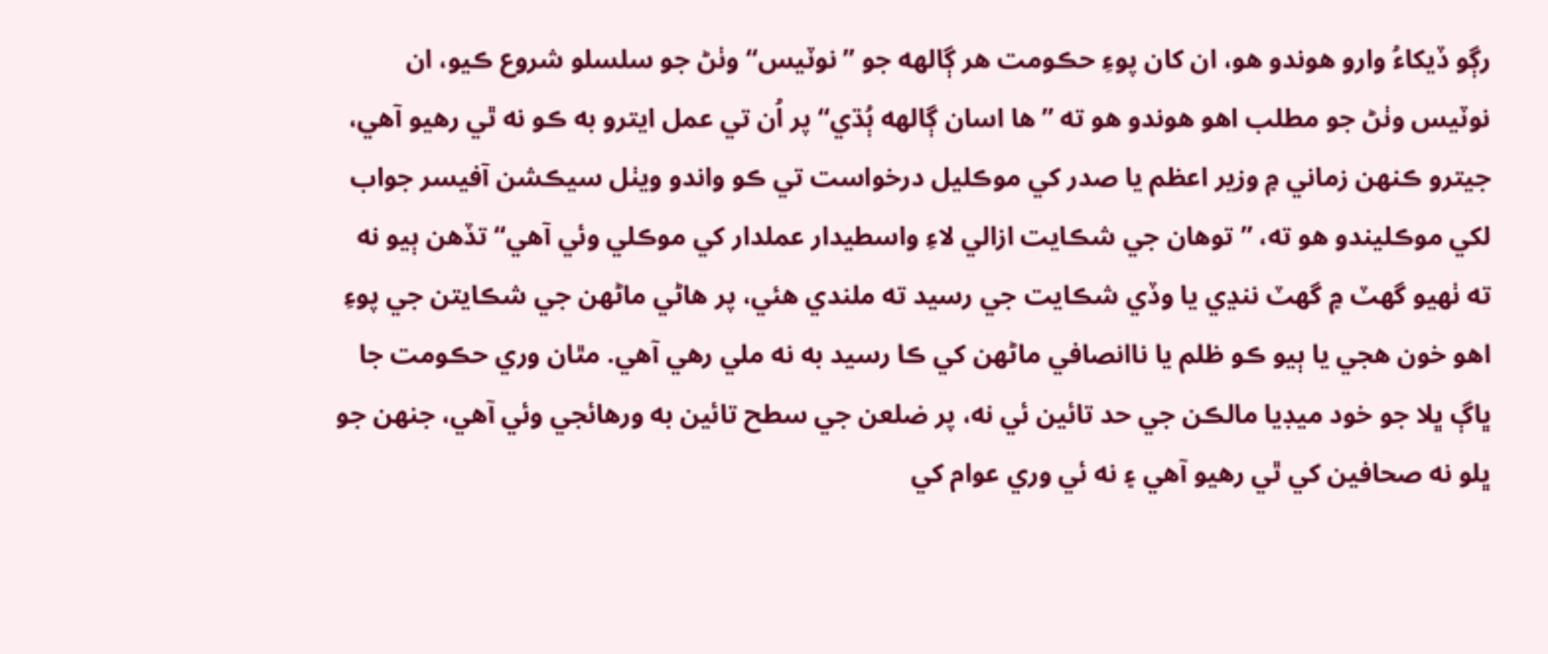رڳو ڏيکاءُ وارو هوندو هو، ان کان پوءِ حڪومت هر ڳالهه جو ”نوٽيس“ وٺڻ جو سلسلو شروع ڪيو، ان نوٽيس وٺڻ جو مطلب اهو هوندو هو ته ”ها اسان ڳالهه ٻُڌي“ پر اُن تي عمل ايترو به ڪو نه ٿي رهيو آهي، جيترو ڪنهن زماني ۾ وزير اعظم يا صدر کي موڪليل درخواست تي ڪو واندو ويٺل سيڪشن آفيسر جواب لکي موڪليندو هو ته، ”توهان جي شڪايت ازالي لاءِ واسطيدار عملدار کي موڪلي وئي آهي“ تڏهن ٻيو نه ته ٺهيو گهٽ ۾ گهٽ ننڍي يا وڏي شڪايت جي رسيد ته ملندي هئي، پر هاڻي ماڻهن جي شڪايتن جي پوءِ اهو خون هجي يا ٻيو ڪو ظلم يا ناانصافي ماڻهن کي ڪا رسيد به نه ملي رهي آهي. مٿان وري حڪومت جا ڀاڳ ڀلا جو خود ميڊيا مالڪن جي حد تائين ئي نه، پر ضلعن جي سطح تائين به ورهائجي وئي آهي، جنهن جو ڀلو نه صحافين کي ٿي رهيو آهي ۽ نه ئي وري عوام کي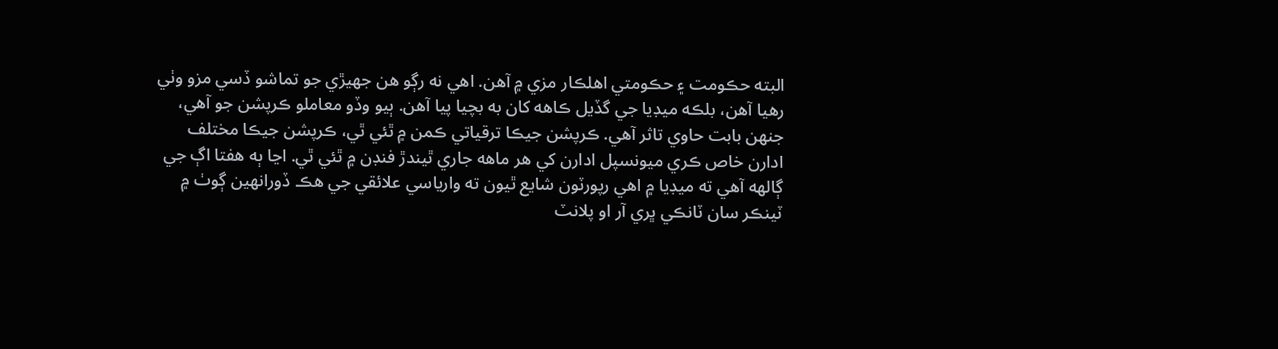البته حڪومت ۽ حڪومتي اهلڪار مزي ۾ آهن. اهي نه رڳو هن جهيڙي جو تماشو ڏسي مزو وٺي رهيا آهن، بلڪه ميڊيا جي گڏيل ڪاهه کان به بچيا پيا آهن. ٻيو وڏو معاملو ڪرپشن جو آهي، جنهن بابت حاوي تاثر آهي. ڪرپشن جيڪا ترقياتي ڪمن ۾ ٿئي ٿي، ڪرپشن جيڪا مختلف ادارن خاص ڪري ميونسپل ادارن کي هر ماهه جاري ٿيندڙ فنڊن ۾ ٿئي ٿي. اڃا ٻه هفتا اڳ جي ڳالهه آهي ته ميڊيا ۾ اهي رپورٽون شايع ٿيون ته وارياسي علائقي جي هڪ ڏورانهين ڳوٺ ۾ ٽينڪر سان ٽانڪي ڀري آر او پلانٽ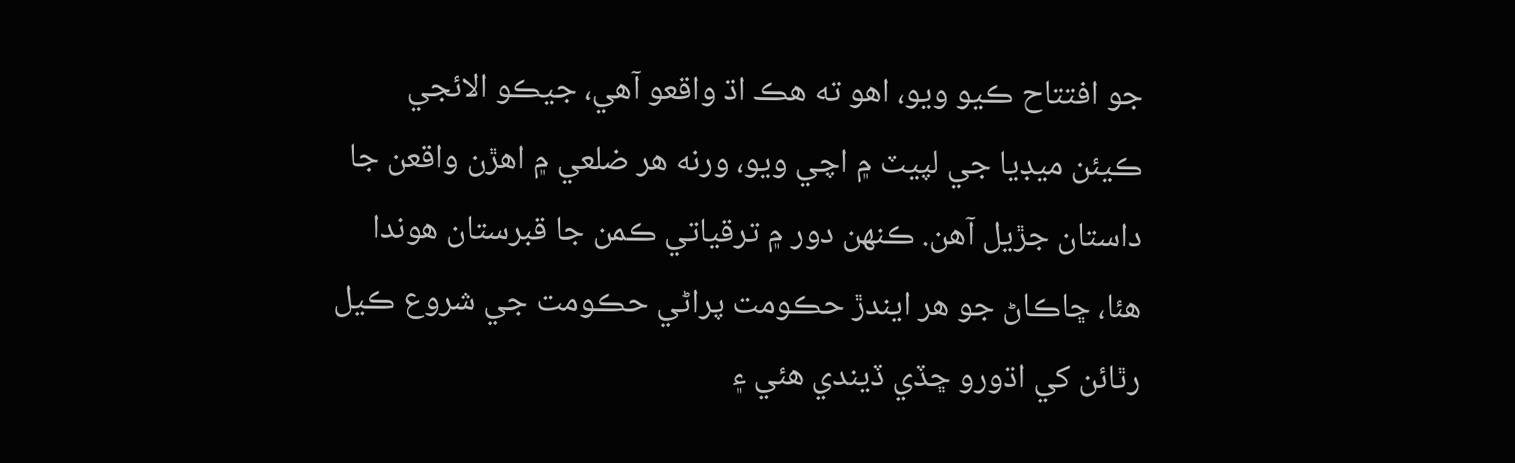جو افتتاح ڪيو ويو، اهو ته هڪ اڌ واقعو آهي، جيڪو الائجي ڪيئن ميڊيا جي لپيٽ ۾ اچي ويو، ورنه هر ضلعي ۾ اهڙن واقعن جا داستان جڙيل آهن. ڪنهن دور ۾ ترقياتي ڪمن جا قبرستان هوندا هئا، ڇاڪاڻ جو هر ايندڙ حڪومت پراڻي حڪومت جي شروع ڪيل رٿائن کي اڌورو ڇڏي ڏيندي هئي ۽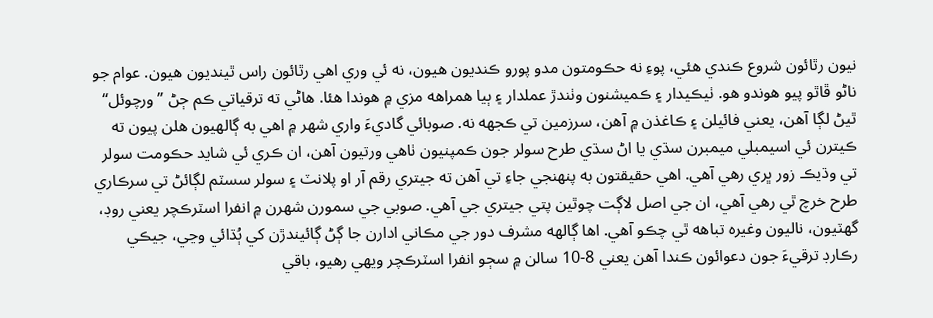نيون رٿائون شروع ڪندي هئي، پوءِ نه حڪومتون مدو پورو ڪنديون هيون، نه ئي وري اهي رٿائون راس ٿينديون هيون. عوام جو ناڻو ڦاٿو پيو هوندو هو. ٺيڪيدار ۽ ڪميشنون وٺندڙ عملدار ۽ ٻيا همراهه مزي ۾ هوندا هئا. هاڻي ته ترقياتي ڪم ڄڻ ”ورچوئل“ ٿيڻ لڳا آهن، يعني فائيلن ۽ ڪاغذن ۾ آهن، سرزمين تي ڪجهه نه. صوبائي گاديءَ واري شهر ۾ اهي به ڳالهيون هلن پيون ته ڪيترن ئي اسيمبلي ميمبرن سڌي يا اڻ سڌي طرح سولر جون ڪمپنيون ٺاهي ورتيون آهن، ان ڪري ئي شايد حڪومت سولر تي وڌيڪ زور ڀري رهي آهي. اهي حقيقتون به پنهنجي جاءِ تي آهن ته جيتري رقم آر او پلانٽ ۽ سولر سسٽم لڳائڻ تي سرڪاري طرح خرچ ٿي رهي آهي، ان جي اصل لاڳت چوٿين پتي جيتري جي آهي. صوبي جي سمورن شهرن ۾ انفرا اسٽرڪچر يعني روڊ، گهٽيون، ناليون وغيره تباهه ٿي چڪو آهي. اها ڳالهه مشرف دور جي مڪاني ادارن جا ڳڻ ڳائيندڙن کي ٻُڌائي وڃي، جيڪي رڪارڊ ترقيءَ جون دعوائون ڪندا آهن يعني 8-10 سالن ۾ سڄو انفرا اسٽرڪچر ويهي رهيو، باقي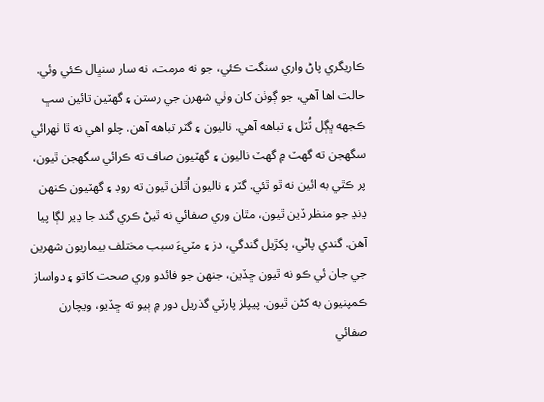ڪاريگري پاڻ واري سنگت ڪئي، جو نه مرمت، نه سار سنڀال ڪئي وئي. حالت اها آهي، جو ڳوٺن کان وٺي شهرن جي رستن ۽ گهٽين تائين سڀ ڪجهه ڀڳل ٽُٽل ۽ تباهه آهي. ناليون ۽ گٽر تباهه آهن. چلو اهي نه ٿا ٺهرائي سگهجن ته گهٽ ۾ گهٽ ناليون ۽ گهٽيون صاف ته ڪرائي سگهجن ٿيون، پر ڪٿي به ائين نه ٿو ٿئي. گٽر ۽ ناليون اُٿلن ٿيون ته روڊ ۽ گهٽيون ڪنهن ڍنڍ جو منظر ڏين ٿيون، مٿان وري صفائي نه ٿيڻ ڪري گند جا ڍير لڳا پيا آهن. گندي پاڻي، پکڙيل گندگي، دز ۽ مٽيءَ سبب مختلف بيماريون شهرين جي جان ئي ڪو نه ٿيون ڇڏين، جنهن جو فائدو وري صحت کاتو ۽ دواساز ڪمپنيون به کڻن ٿيون. پيپلز پارٽي گذريل دور ۾ ٻيو ته ڇڏيو، ويچارن صفائي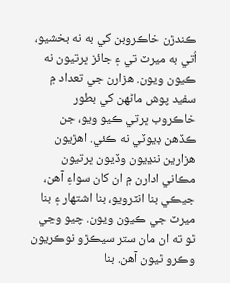ڪندڙن خاڪروبن کي به نه بخشيو، اُتي به ميرٽ تي ۽ جائز ڀرتيون نه ڪيون ويون. هزارن جي تعداد ۾ سفيد پوش ماڻهن کي بطور خاڪروب ڀرتي ڪيو ويو، جن ڪڏهن ڊيوٽي نه ڪئي. اهڙيون هزارين ننڍيون وڏيون ڀرتيون مڪاني ادارن ۾ ان کان سواءِ آهن، جيڪي بنا انٽرويو، بنا اشتهار ۽ بنا ميرٽ جي ڪيون ويون. چيو وڃي ٿو ته ان مان ستر سيڪڙو نوڪريون وڪرو ٿيون آهن. بنا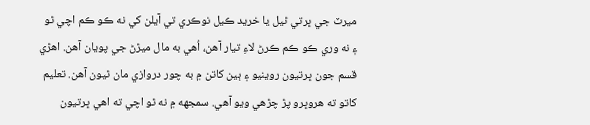ميرٽ جي ڀرتي ٿيل يا خريد ڪيل نوڪري تي آيلن کي نه ڪو ڪم اچي ٿو ۽ نه وري ڪو ڪم ڪرڻ لاءِ تيار آهن، اُهي به مال ميڙڻ جي پويان آهن. اهڙي قسم جون ڀرتيون روينيو ۽ ٻين کاتن ۾ به چور دروازي مان ٿيون آهن. تعليم کاتو ته هروڀرو پڙ چڙهي ويو آهي. سمجهه ۾ نه ٿو اچي ته اهي ڀرتيون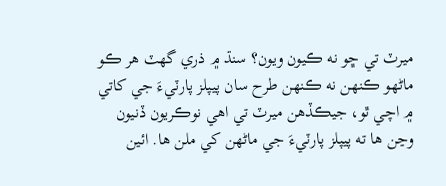ميرٽ تي ڇو نه ڪيون ويون؟ سنڌ ۾ ذري گهٽ هر ڪو ماڻهو ڪنهن نه ڪنهن طرح سان پيپلز پارٽيءَ جي کاتي ۾ اچي ٿو، جيڪڏهن ميرٽ تي اهي نوڪريون ڏنيون وڃن ها ته پيپلز پارٽيءَ جي ماڻهن کي ملن ها. ائين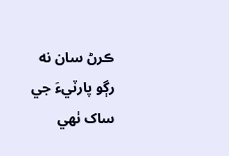ڪرڻ سان نه رڳو پارٽيءَ جي ساک ٺهي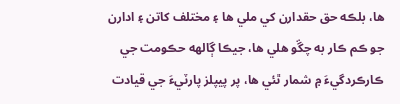ها، بلڪه حق حقدارن کي ملي ها ۽ مختلف کاتن ۽ ادارن جو ڪم ڪار به چڱو هلي ها، جيڪا ڳالهه حڪومت جي ڪارڪردگيءَ ۾ شمار ٿئي ها، پر پيپلز پارٽيءَ جي قيادت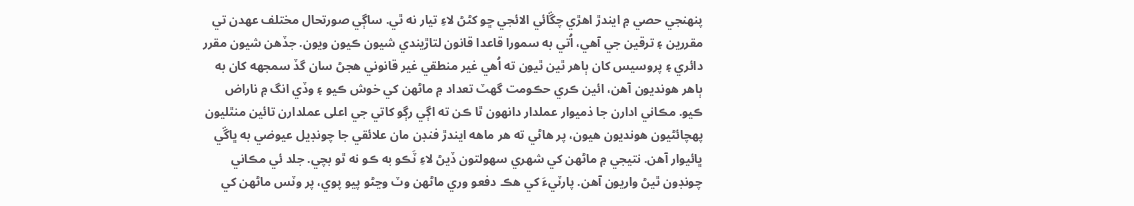پنهنجي حصي ۾ ايندڙ اهڙي چڱائي الائجي ڇو کڻڻ لاءِ تيار نه ٿي. ساڳي صورتحال مختلف عهدن تي مقررين ۽ ترقين جي آهي، اُتي به سمورا قاعدا قانون لتاڙيندي شيون ڪيون ويون. جڏهن شيون مقرر دائري ۽ پروسيس کان ٻاهر ٿين ٿيون ته اُهي غير منطقي غير قانوني هجڻ سان گڏ سمجهه کان به ٻاهر هونديون آهن، ائين ڪري حڪومت گهٽ تعداد ۾ ماڻهن کي خوش ڪيو ۽ وڏي انگ ۾ ناراض ڪيو. مڪاني ادارن جا ذميوار عملدار دانهون ٿا ڪن ته اڳي رڳو کاتي جي اعلى عملدارن تائين منٿليون پهچائڻيون هونديون هيون، پر هاڻي ته هر ماهه ايندڙ فنڊن مان علائقي جا چونڊيل عيوضي به ڀاڱي ڀائيوار آهن. نتيجي ۾ ماڻهن کي شهري سهولتون ڏيڻ لاءِ ٽَڪو به ڪو نه ٿو بچي. جلد ئي مڪاني چونڊون ٿيڻ واريون آهن. پارٽيءَ کي هڪ دفعو وري ماڻهن وٽ وڃڻو پيو پوي، پر وٽس ماڻهن کي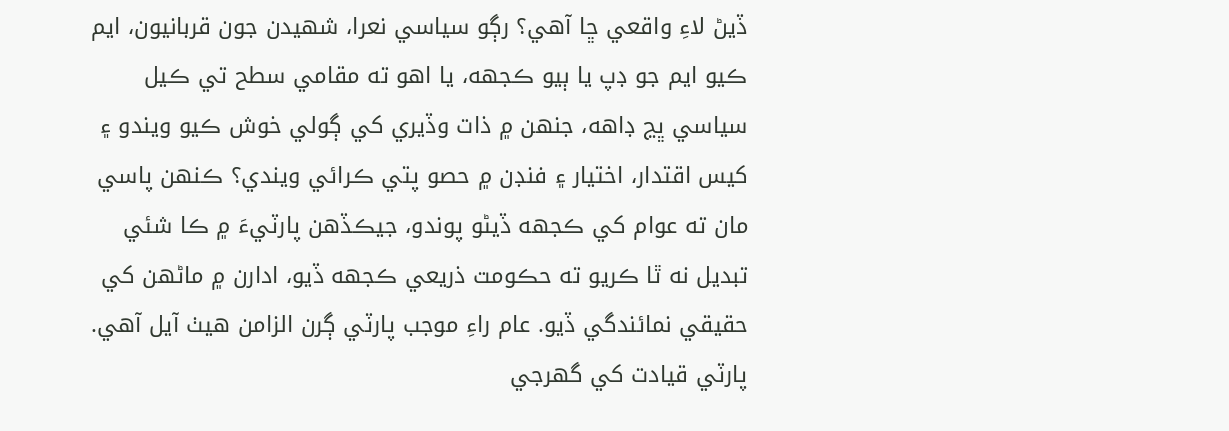ڏيڻ لاءِ واقعي ڇا آهي؟ رڳو سياسي نعرا، شهيدن جون قربانيون، ايم ڪيو ايم جو ڊپ يا ٻيو ڪجهه، يا اهو ته مقامي سطح تي ڪيل سياسي ڀڃ ڊاهه، جنهن ۾ ذات وڏيري کي ڳولي خوش ڪيو ويندو ۽ کيس اقتدار، اختيار ۽ فنڊن ۾ حصو پتي ڪرائي ويندي؟ ڪنهن پاسي مان ته عوام کي ڪجهه ڏيڻو پوندو، جيڪڏهن پارٽيءَ ۾ ڪا شئي تبديل نه ٿا ڪريو ته حڪومت ذريعي ڪجهه ڏيو، ادارن ۾ ماڻهن کي حقيقي نمائندگي ڏيو. عام راءِ موجب پارٽي ڳرن الزامن هيٺ آيل آهي. پارٽي قيادت کي گهرجي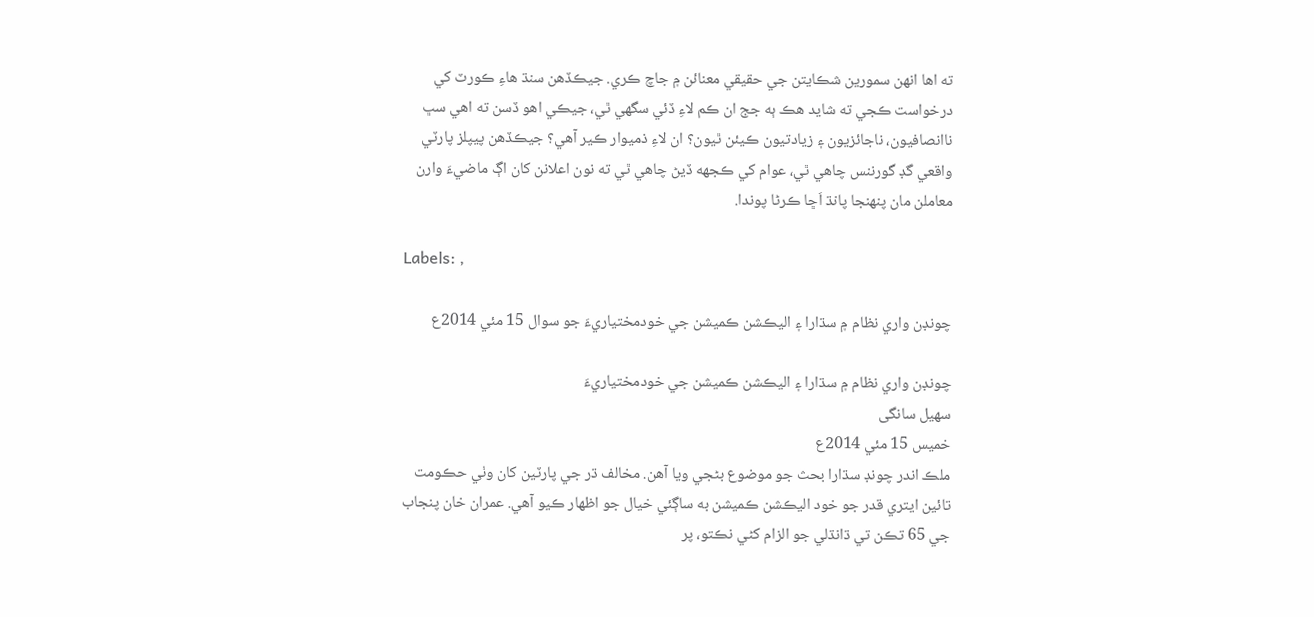ته اها انهن سمورين شڪايتن جي حقيقي معنائن ۾ جاچ ڪري. جيڪڏهن سنڌ هاءِ ڪورٽ کي درخواست ڪجي ته شايد هڪ ٻه جج ان ڪم لاءِ ڏئي سگهي ٿي، جيڪي اهو ڏسن ته اهي سڀ ناانصافيون، ناجائزيون ۽ زيادتيون ڪيئن ٿيون؟ ان لاءِ ذميوار ڪير آهي؟ جيڪڏهن پيپلز پارٽي واقعي گڊ گورننس چاهي ٿي، عوام کي ڪجهه ڏيڻ چاهي ٿي ته نون اعلانن کان اڳ ماضيءَ وارن معاملن مان پنهنجا پانڌ اَڇا ڪرڻا پوندا.

Labels: ,

چونڊن واري نظام ۾ سڌارا ۽ اليڪشن ڪميشن جي خودمختياريءَ جو سوال 15 مئي 2014ع

چونڊن واري نظام ۾ سڌارا ۽ اليڪشن ڪميشن جي خودمختياريءَ
سھیل سانگی
خميس 15 مئي 2014ع
ملڪ اندر چونڊ سڌارا بحث جو موضوع بڻجي ويا آهن. مخالف ڌر جي پارٽين کان وٺي حڪومت تائين ايتري قدر جو خود اليڪشن ڪميشن به ساڳئي خيال جو اظهار ڪيو آهي. عمران خان پنجاب جي 65 تڪن تي ڌانڌلي جو الزام کڻي نڪتو، پر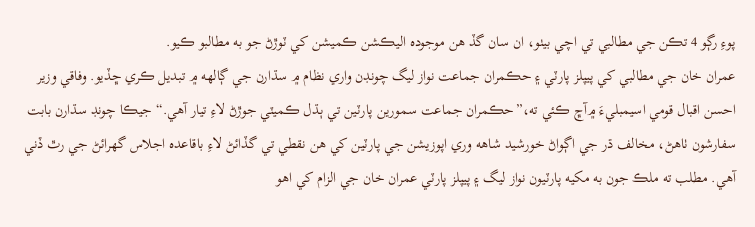پوءِ رڳو 4 تڪن جي مطالبي تي اچي بيٺو، ان سان گڏ هن موجوده اليڪشن ڪميشن کي ٽوڙڻ جو به مطالبو ڪيو.
عمران خان جي مطالبي کي پيپلز پارٽي ۽ حڪمران جماعت نواز ليگ چونڊن واري نظام ۾ سڌارن جي ڳالهه ۾ تبديل ڪري ڇڏيو. وفاقي وزير احسن اقبال قومي اسيمبليءَ ۾آڇ ڪئي ته،”حڪمران جماعت سمورين پارٽين تي ٻڌل ڪميٽي جوڙڻ لاءِ تيار آهي.“ جيڪا چونڊ سڌارن بابت سفارشون ٺاهڻ، مخالف ڌر جي اڳواڻ خورشيد شاهه وري اپوزيشن جي پارٽين کي هن نقطي تي گڏائڻ لاءِ باقاعده اجلاس گهرائڻ جي رٿ ڏني آهي. مطلب ته ملڪ جون به مکيه پارٽيون نواز ليگ ۽ پيپلز پارٽي عمران خان جي الزام کي اهو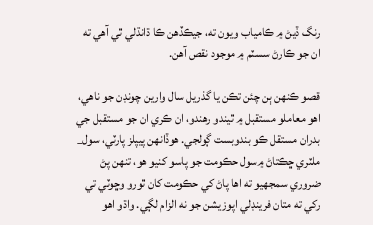رنگ ڏيڻ ۾ ڪامياب ويون ته، جيڪڏهن ڪا ڌانڌلي ٿي آهي ته ان جو ڪارڻ سسٽم ۾ موجود نقص آهن.

قصو ڪنهن ٻن چئن تڪن يا گذريل سال وارين چونڊن جو ناهي، اهو معاملو مستقبل ۾ ٿيندو رهندو، ان ڪري ان جو مستقبل جي بدران مستقل ڪو بندوبست ڳولجي. هوڏانهن پيپلز پارٽي، سول_ ملٽري ڇڪتاڻ ۾سول حڪومت جو پاسو کنيو هو، تنهن پڻ ضروري سمجهيو ته اها پاڻ کي حڪومت کان ٿورو وڇوٽي تي رکي ته متان فرينڊلي اپوزيشن جو نه الزام لڳي. واڌو اهو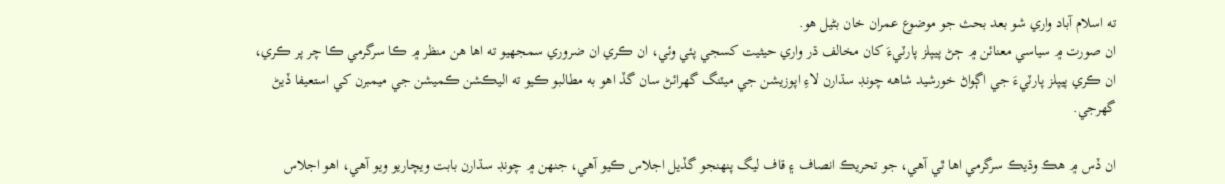ته اسلام آباد واري شو بعد بحث جو موضوع عمران خان بڻيل هو.
ان صورت ۾ سياسي معنائن ۾ ڄڻ پيپلز پارٽيءَ کان مخالف ڌر واري حيثيت کسجي پئي وئي، ان ڪري ان ضروري سمجهيو ته اها هن منظر ۾ ڪا سرگرمي ڪا چر پر ڪري، ان ڪري پيپلز پارٽيءَ جي اڳواڻ خورشيد شاهه چونڊ سڌارن لاءِ اپوزيشن جي ميٽنگ گهرائڻ سان گڏ اهو به مطالبو ڪيو ته اليڪشن ڪميشن جي ميمبرن کي استعيفا ڏيڻ گهرجي.

ان ڏس ۾ هڪ وڌيڪ سرگرمي اها ٿي آهي، جو تحريڪ انصاف ۽ قاف ليگ پنهنجو گڏيل اجلاس ڪيو آهي، جنهن ۾ چونڊ سڌارن بابت ويچاريو ويو آهي، اهو اجلاس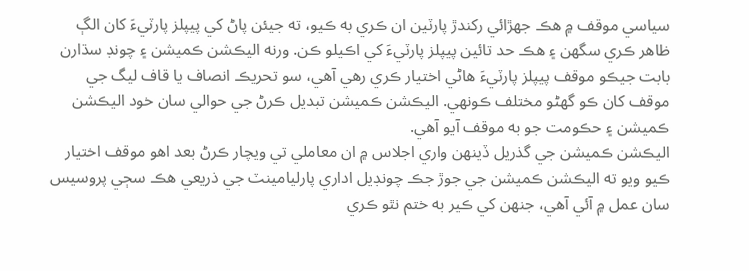سياسي موقف ۾ هڪ جهڙائي رکندڙ پارٽين ان ڪري به ڪيو، ته جيئن پاڻ کي پيپلز پارٽيءَ کان الڳ ظاهر ڪري سگهن ۽ هڪ حد تائين پيپلز پارٽيءَ کي اڪيلو ڪن. ورنه اليڪشن ڪميشن ۽ چونڊ سڌارن بابت جيڪو موقف پيپلز پارٽيءَ هاڻي اختيار ڪري رهي آهي، سو تحريڪ انصاف يا قاف ليگ جي موقف کان ڪو گهڻو مختلف ڪونهي. اليڪشن ڪميشن تبديل ڪرڻ جي حوالي سان خود اليڪشن ڪميشن ۽ حڪومت جو به موقف آيو آهي.
اليڪشن ڪميشن جي گذريل ڏينهن واري اجلاس ۾ ان معاملي تي ويچار ڪرڻ بعد اهو موقف اختيار ڪيو ويو ته اليڪشن ڪميشن جي جوڙ جڪ چونڊيل اداري پارليامينٽ جي ذريعي هڪ سڄي پروسيس سان عمل ۾ آئي آهي، جنهن کي ڪير به ختم نٿو ڪري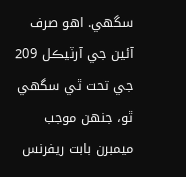سگهي. اهو صرف آئين جي آرٽيڪل 209 جي تحت ٿي سگهي ٿو، جنهن موجب ميمبرن بابت ريفرنس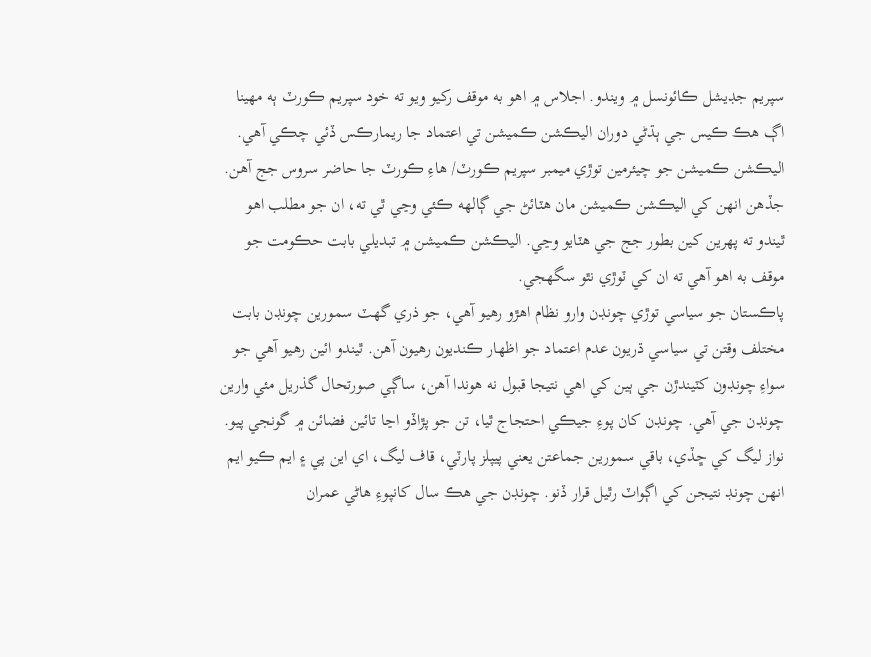سپريم جڊيشل ڪائونسل ۾ ويندو. اجلاس ۾ اهو به موقف رکيو ويو ته خود سپريم ڪورٽ ٻه مهينا اڳ هڪ ڪيس جي ٻڌڻي دوران اليڪشن ڪميشن تي اعتماد جا ريمارڪس ڏئي چڪي آهي.
اليڪشن ڪميشن جو چيئرمين توڙي ميمبر سپريم ڪورٽ/ هاءِ ڪورٽ جا حاضر سروس جج آهن. جڏهن انهن کي اليڪشن ڪميشن مان هٽائڻ جي ڳالهه ڪئي وڃي ٿي ته، ان جو مطلب اهو ٿيندو ته پهرين کين بطور جج جي هٽايو وڃي. اليڪشن ڪميشن ۾ تبديلي بابت حڪومت جو موقف به اهو آهي ته ان کي ٽوڙي نٿو سگهجي.
پاڪستان جو سياسي توڙي چونڊن وارو نظام اهڙو رهيو آهي، جو ذري گهٽ سمورين چونڊن بابت مختلف وقتن تي سياسي ڌريون عدم اعتماد جو اظهار ڪنديون رهيون آهن. ٿيندو ائين رهيو آهي جو سواءِ چونڊون کٽيندڙن جي ٻين کي اهي نتيجا قبول نه هوندا آهن، ساڳي صورتحال گذريل مئي وارين چونڊن جي آهي. چونڊن کان پوءِ جيڪي احتجاج ٿيا، تن جو پڙاڏو اڃا تائين فضائن ۾ گونجي پيو. نواز ليگ کي ڇڏي، باقي سمورين جماعتن يعني پيپلز پارٽي، قاف ليگ، اي اين پي ۽ ايم ڪيو ايم انهن چونڊ نتيجن کي اڳواٽ رٿيل قرار ڏنو. چونڊن جي هڪ سال کانپوءِ هاڻي عمران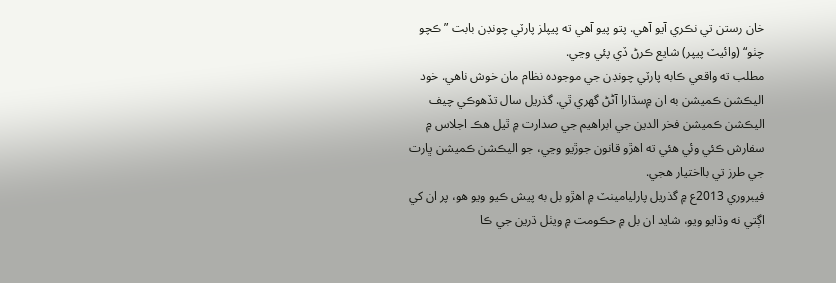خان رستن تي نڪري آيو آهي. پتو پيو آهي ته پيپلز پارٽي چونڊن بابت ”ڪچو چٺو“ (وائيٽ پيپر) شايع ڪرڻ ڏي پئي وڃي.
مطلب ته واقعي ڪابه پارٽي چونڊن جي موجوده نظام مان خوش ناهي. خود اليڪشن ڪميشن به ان ۾سڌارا آڻڻ گهري ٿي. گذريل سال تڏهوڪي چيف اليڪشن ڪميشن فخر الدين جي ابراهيم جي صدارت ۾ ٿيل هڪ اجلاس ۾ سفارش ڪئي وئي هئي ته اهڙو قانون جوڙيو وڃي، جو اليڪشن ڪميشن ڀارت جي طرز تي بااختيار هجي.
فيبروري 2013ع ۾ گذريل پارليامينٽ ۾ اهڙو بل به پيش ڪيو ويو هو، پر ان کي اڳتي نه وڌايو ويو، شايد ان بل ۾ حڪومت ۾ ويٺل ڌرين جي ڪا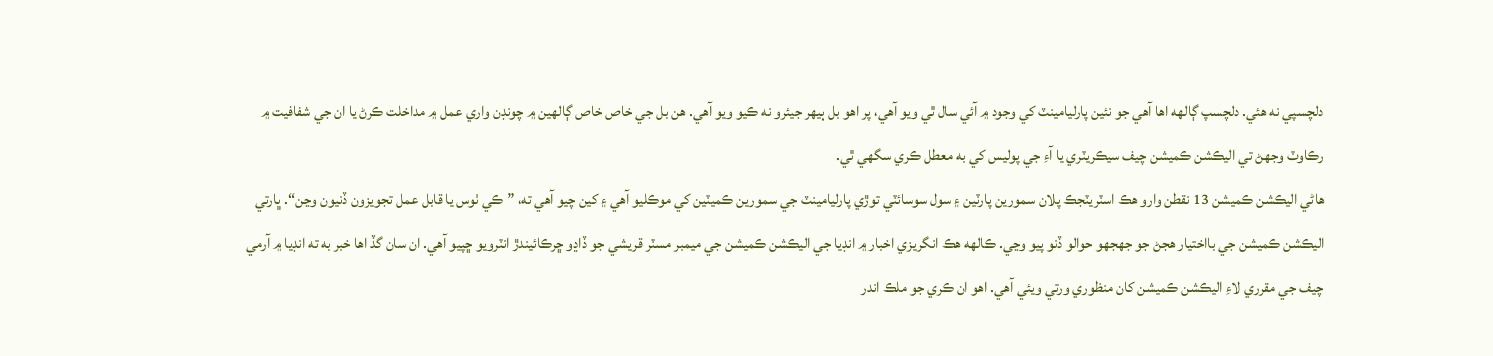دلچسپي نه هئي. دلچسپ ڳالهه اها آهي جو نئين پارليامينٽ کي وجود ۾ آئي سال ٿي ويو آهي، پر اهو بل ٻيهر جيئرو نه ڪيو ويو آهي. هن بل جي خاص خاص ڳالهين ۾ چونڊن واري عمل ۾ مداخلت ڪرڻ يا ان جي شفافيت ۾ رڪاوٽ وجهڻ تي اليڪشن ڪميشن چيف سيڪريٽري يا آءِ جي پوليس کي به معطل ڪري سگهي ٿي.
هاڻي اليڪشن ڪميشن 13 نقطن وارو هڪ اسٽريٽجڪ پلان سمورين پارٽين ۽ سول سوسائٽي توڙي پارليامينٽ جي سمورين ڪميٽين کي موڪليو آهي ۽ کين چيو آهي ته، ”ڪي ٺوس يا قابل عمل تجويزون ڏنيون وڃن“. ڀارتي اليڪشن ڪميشن جي بااختيار هجڻ جو جهجهو حوالو ڏنو پيو وڃي. ڪالهه هڪ انگريزي اخبار ۾ انڊيا جي اليڪشن ڪميشن جي ميمبر مسٽر قريشي جو ڏاڍو ڇرڪائيندڙ انٽرويو ڇپيو آهي. ان سان گڏ اها خبر به ته انڊيا ۾ آرمي چيف جي مقرري لاءِ اليڪشن ڪميشن کان منظوري ورتي ويئي آهي. اهو ان ڪري جو ملڪ اندر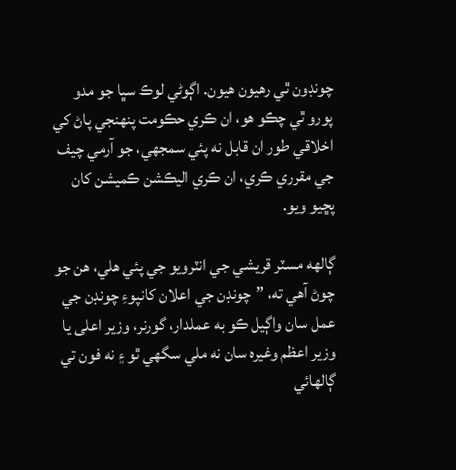چونڊون ٿي رهيون هيون. اڳوڻي لوڪ سڀا جو مدو پورو ٿي چڪو هو، ان ڪري حڪومت پنهنجي پاڻ کي اخلاقي طور ان قابل نه پئي سمجهي، جو آرمي چيف جي مقرري ڪري، ان ڪري اليڪشن ڪميشن کان پڇيو ويو.

ڳالهه مسٽر قريشي جي انٽرويو جي پئي هلي، هن جو چوڻ آهي ته، ”چونڊن جي اعلان کانپوءِ چونڊن جي عمل سان واڳيل ڪو به عملدار، گورنر، وزير اعلى يا وزير اعظم وغيره سان نه ملي سگهي ٿو ۽ نه فون تي ڳالهائي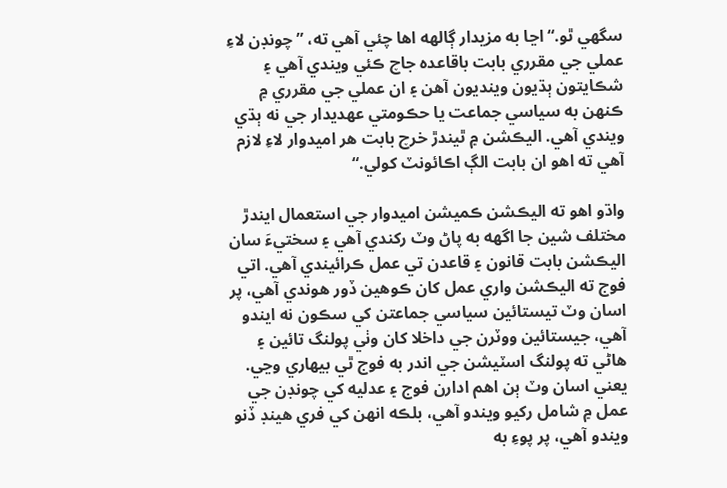سگهي ٿو.“ اڃا به مزيدار ڳالهه اها چئي آهي ته، ”چونڊن لاءِ عملي جي مقرري بابت باقاعده جاچ ڪئي ويندي آهي ۽ شڪايتون ٻڌيون وينديون آهن ۽ ان عملي جي مقرري ۾ ڪنهن به سياسي جماعت يا حڪومتي عهديدار جي نه ٻڌي ويندي آهي. اليڪشن ۾ ٿيندڙ خرچ بابت هر اميدوار لاءِ لازم آهي ته اهو ان بابت الڳ اڪائونٽ کولي.“

واڌو اهو ته اليڪشن ڪميشن اميدوار جي استعمال ايندڙ مختلف شين جا اگهه به پاڻ وٽ رکندي آهي ۽ سختيءَ سان اليڪشن بابت قانون ۽ قاعدن تي عمل ڪرائيندي آهي. اتي فوج ته اليڪشن واري عمل کان ڪوهين ڏور هوندي آهي، پر اسان وٽ تيستائين سياسي جماعتن کي سڪون نه ايندو آهي، جيستائين ووٽرن جي داخلا کان وٺي پولنگ تائين ۽ هاڻي ته پولنگ اسٽيشن جي اندر به فوج ٿي بيهاري وڃي. يعني اسان وٽ ٻن اهم ادارن فوج ۽ عدليه کي چونڊن جي عمل ۾ شامل رکيو ويندو آهي، بلڪه انهن کي فري هينڊ ڏنو ويندو آهي، پر پوءِ به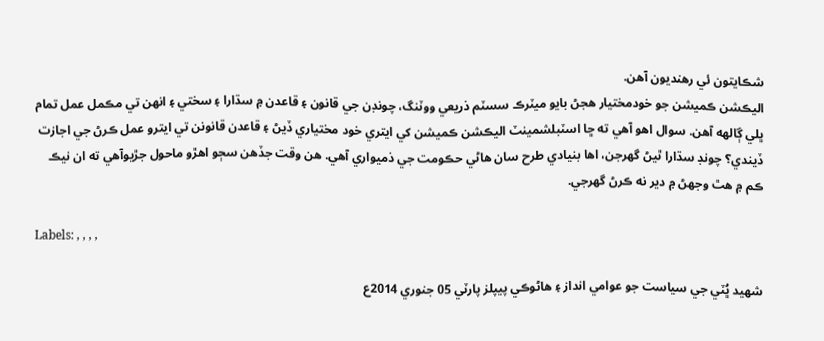شڪايتون ئي رهنديون آهن.
اليڪشن ڪميشن جو خودمختيار هجڻ بايو ميٽرڪ سسٽم ذريعي ووٽنگ، چونڊن جي قانون ۽ قاعدن ۾ سڌارا ۽ سختي ۽ انهن تي مڪمل عمل تمام ڀلي ڳالهه آهن. سوال اهو آهي ته ڇا اسٽبلشمينٽ اليڪشن ڪميشن کي ايتري خود مختياري ڏيڻ ۽ قاعدن قانونن تي ايترو عمل ڪرڻ جي اجازت ڏيندي؟ چونڊ سڌارا ٿيڻ گهرجن، اها بنيادي طرح سان هاڻي حڪومت جي ذميواري آهي. هن وقت جڏهن سڄو اهڙو ماحول جڙيوآهي ته ان نيڪ ڪم ۾ هٿ وجهڻ ۾ دير نه ڪرڻ گهرجي.

Labels: , , , ,

شهيد ڀُٽي جي سياست جو عوامي انداز ۽ هاڻوڪي پيپلز پارٽي 05 جنوري 2014ع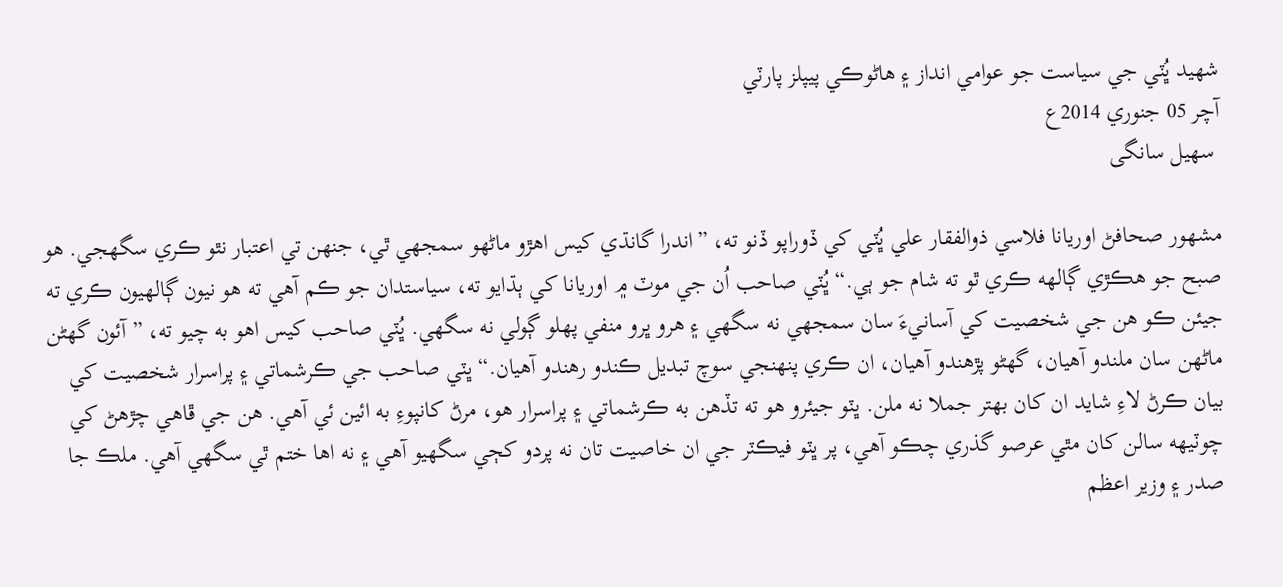شهيد ڀُٽي جي سياست جو عوامي انداز ۽ هاڻوڪي پيپلز پارٽي
آچر 05 جنوري 2014ع
 سھیل سانگی

مشهور صحافڻ اوريانا فلاسي ذوالفقار علي ڀُٽي کي ڏوراپو ڏنو ته، ”اندرا گانڌي کيس اهڙو ماڻهو سمجهي ٿي، جنهن تي اعتبار نٿو ڪري سگهجي. هو صبح جو هڪڙي ڳالهه ڪري ٿو ته شام جو ٻي.“ ڀُٽي صاحب اُن جي موٽ ۾ اوريانا کي ٻڌايو ته، سياستدان جو ڪم آهي ته هو نيون ڳالهيون ڪري ته جيئن ڪو هن جي شخصيت کي آسانيءَ سان سمجهي نه سگهي ۽ هرو ڀرو منفي پهلو ڳولي نه سگهي. ڀُٽي صاحب کيس اهو به چيو ته، ”آئون گهڻن ماڻهن سان ملندو آهيان، گهڻو پڙهندو آهيان، ان ڪري پنهنجي سوچ تبديل ڪندو رهندو آهيان.“ ڀٽي صاحب جي ڪرشماتي ۽ پراسرار شخصيت کي بيان ڪرڻ لاءِ شايد ان کان بهتر جملا نه ملن. ڀٽو جيئرو هو ته تڏهن به ڪرشماتي ۽ پراسرار هو، مرڻ کانپوءِ به ائين ئي آهي. هن جي ڦاهي چڙهڻ کي چوٽيهه سالن کان مٿي عرصو گذري چڪو آهي، پر ڀٽو فيڪٽر جي ان خاصيت تان نه پردو کڄي سگهيو آهي ۽ نه اها ختم ٿي سگهي آهي. ملڪ جا صدر ۽ وزير اعظم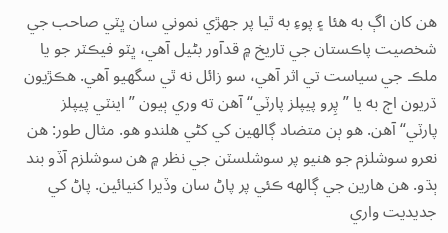هن کان اڳ به هئا ۽ پوءِ به ٿيا پر جهڙي نموني سان ڀٽي صاحب جي شخصيت پاڪستان جي تاريخ ۾ قدآور بڻيل آهي، ڀٽو فيڪٽر جو يا ملڪ جي سياست تي اثر آهي، سو زائل نه ٿي سگهيو آهي. هڪڙيون ڌريون اڄ به يا ”پِرو پيپلز پارٽي“ آهن ته وري ٻيون ”اينٽي پيپلز پارٽي“ آهن. هو ٻن متضاد ڳالهين کي کڻي هلندو هو. مثال طور: هن نعرو سوشلزم جو هنيو پر سوشلسٽن جي نظر ۾ هن سوشلزم آڏو بند ٻڌو. هن هارين جي ڳالهه ڪئي پر پاڻ سان وڏيرا کنيائين. پاڻ کي جديديت واري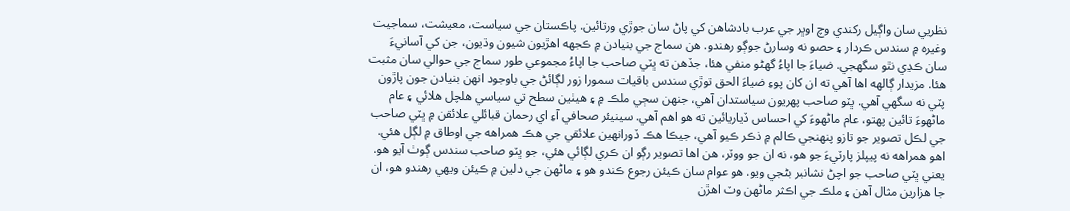نظريي سان واڳيل رکندي وچ اوڀر جي عرب بادشاهن کي پاڻ سان جوڙي ورتائين. پاڪستان جي سياست، معيشت، سماجيت وغيره ۾ سندس ڪردار ۽ حصو نه وسارڻ جوڳو رهندو. هن سماج جي بنيادن ۾ ڪجهه اهڙيون شيون وڌيون، جن کي آسانيءَ سان ڪڍي نٿو سگهجي. ضياءَ جا اپاءُ گهڻو منفي هئا، جڏهن ته ڀٽي صاحب جا اپاءُ مجموعي طور سماج جي حوالي سان مثبت هئا. مزيدار ڳالهه اها آهي ته ان کان پوءِ ضياءَ الحق توڙي سندس باقيات سمورا زور لڳائڻ جي باوجود انهن بنيادن جون پاڙون پٽي نه سگهي آهي. ڀٽو صاحب پهريون سياستدان آهي، جنهن سڄي ملڪ ۾ ۽ هيٺين سطح تي سياسي هلچل هلائي ۽ عام ماڻهوءَ تائين پهتو، عام ماڻهوءَ کي احساس ڏياريائين ته هو اهم آهي. سينيئر صحافي آءِ اي رحمان قبائلي علائقن ۾ ڀٽي صاحب جي لڪل تصوير جو تازو پنهنجي ڪالم ۾ ذڪر ڪيو آهي، جيڪا هڪ ڏورانهين علائقي جي هڪ همراهه جي اوطاق ۾ لڳل هئي. اهو همراهه نه پيپلز پارٽيءَ جو هو، نه ان جو ووٽر، هن اها تصوير رڳو ان ڪري لڳائي هئي، جو ڀٽو صاحب سندس ڳوٺ آيو هو. يعني ڀٽي صاحب جو اچڻ نشانبر بڻجي ويو. هو عوام سان ڪيئن رجوع ڪندو هو ۽ ماڻهن جي دلين ۾ ڪيئن ويهي رهندو هو، ان جا هزارين مثال آهن ۽ ملڪ جي اڪثر ماڻهن وٽ اهڙن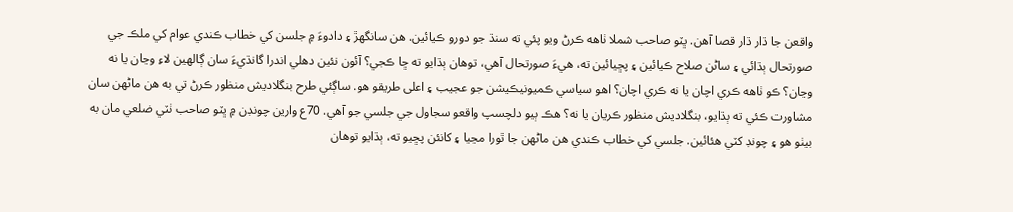واقعن جا ڌار ڌار قصا آهن. ڀٽو صاحب شملا ٺاهه ڪرڻ ويو پئي ته سنڌ جو دورو ڪيائين. هن سانگهڙ ۽ دادوءَ ۾ جلسن کي خطاب ڪندي عوام کي ملڪ جي صورتحال ٻڌائي ۽ ساڻن صلاح ڪيائين ۽ پڇيائين ته، هيءَ صورتحال آهي، توهان ٻڌايو ته ڇا ڪجي؟ آئون نئين دهلي اندرا گانڌيءَ سان ڳالهين لاءِ وڃان يا نه وڃان؟ ڪو ٺاهه ڪري اچان يا نه ڪري اچان؟ اهو سياسي ڪميونيڪيشن جو عجيب ۽ اعلى طريقو هو. ساڳئي طرح بنگلاديش منظور ڪرڻ تي به هن ماڻهن سان مشاورت ڪئي ته ٻڌايو، بنگلاديش منظور ڪريان يا نه؟ هڪ ٻيو دلچسپ واقعو سجاول جي جلسي جو آهي. 70ع وارين چونڊن ۾ ڀٽو صاحب ٺٽي ضلعي مان به بيٺو هو ۽ چونڊ کٽي هئائين. جلسي کي خطاب ڪندي هن ماڻهن جا ٿورا مڃيا ۽ کانئن پڇيو ته، ٻڌايو توهان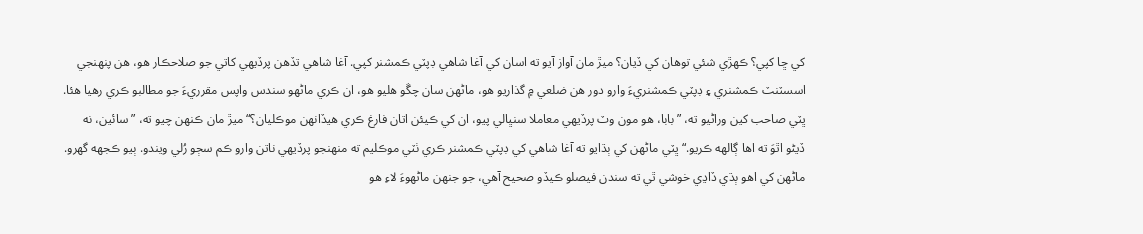کي ڇا کپي؟ ڪهڙي شئي توهان کي ڏيان؟ ميڙ مان آواز آيو ته اسان کي آغا شاهي ڊپٽي ڪمشنر کپي. آغا شاهي تڏهن پرڏيهي کاتي جو صلاحڪار هو، هن پنهنجي اسسٽنٽ ڪمشنري ۽ ڊپٽي ڪمشنريءَ وارو دور هن ضلعي ۾ گذاريو هو، ماڻهن سان چڱو هليو هو، ان ڪري ماڻهو سندس واپس مقرريءَ جو مطالبو ڪري رهيا هئا. ڀٽي صاحب کين وراڻيو ته، ”بابا، هو مون وٽ پرڏيهي معاملا سنڀالي پيو، ان کي ڪيئن اتان فارغ ڪري هيڏانهن موڪليان؟“ ميڙ مان ڪنهن چيو ته، ”سائين، نه ڏيڻو اٿوَ ته اها ڳالهه ڪريو.“ ڀٽي ماڻهن کي ٻڌايو ته آغا شاهي کي ڊپٽي ڪمشنر ڪري ٺٽي موڪليم ته منهنجو پرڏيهي ناتن وارو ڪم سڄو رُلي ويندو. ٻيو ڪجهه گهرو. ماڻهن کي اهو ٻڌي ڏاڍي خوشي ٿي ته سندن فيصلو ڪيڏو صحيح آهي، جو جنهن ماڻهوءَ لاءِ هو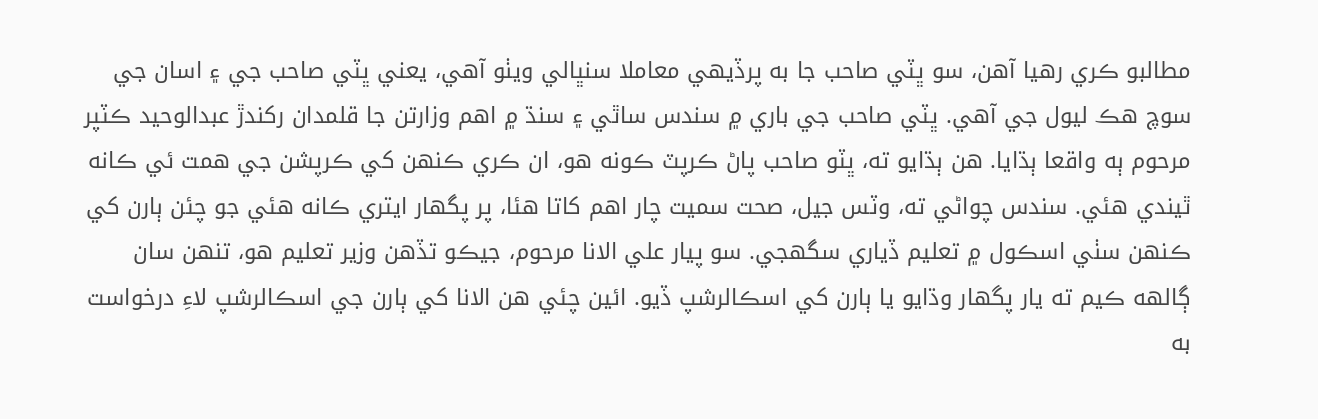مطالبو ڪري رهيا آهن، سو ڀٽي صاحب جا به پرڏيهي معاملا سنڀالي ويٺو آهي، يعني ڀٽي صاحب جي ۽ اسان جي سوچ هڪ ليول جي آهي. ڀٽي صاحب جي باري ۾ سندس ساٿي ۽ سنڌ ۾ اهم وزارتن جا قلمدان رکندڙ عبدالوحيد ڪٽپر مرحوم ٻه واقعا ٻڌايا. هن ٻڌايو ته، ڀٽو صاحب پاڻ ڪرپٽ ڪونه هو، ان ڪري ڪنهن کي ڪرپشن جي همت ئي ڪانه ٿيندي هئي. سندس چواڻي ته، وٽس جيل، صحت سميت چار اهم کاتا هئا، پر پگهار ايتري ڪانه هئي جو چئن ٻارن کي ڪنهن سٺي اسڪول ۾ تعليم ڏياري سگهجي. سو پيار علي الانا مرحوم، جيڪو تڏهن وزير تعليم هو، تنهن سان ڳالهه ڪيم ته يار پگهار وڌايو يا ٻارن کي اسڪالرشپ ڏيو. ائين چئي هن الانا کي ٻارن جي اسڪالرشپ لاءِ درخواست به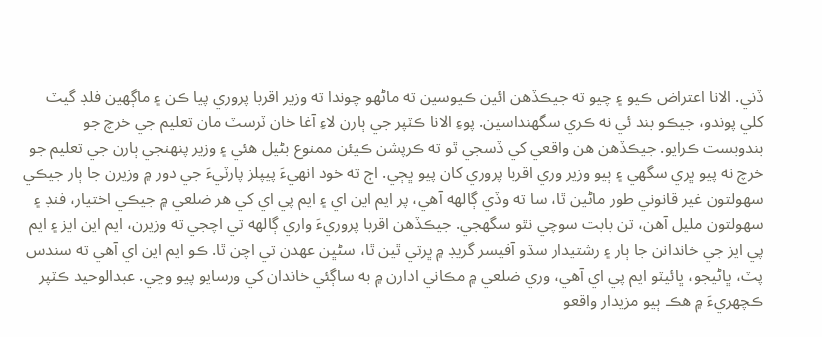ڏني. الانا اعتراض ڪيو ۽ چيو ته جيڪڏهن ائين ڪيوسين ته ماڻهو چوندا ته وزير اقربا پروري پيا ڪن ۽ ماڳهين فلڊ گيٽ کلي پوندو، جيڪو بند ئي نه ڪري سگهنداسين. پوءِ الانا ڪٽپر جي ٻارن لاءِ آغا خان ٽرسٽ مان تعليم جي خرچ جو بندوبست ڪرايو. جيڪڏهن هن واقعي کي ڏسجي ٿو ته ڪرپشن ڪيئن ممنوع بڻيل هئي ۽ وزير پنهنجي ٻارن جي تعليم جو خرچ نه پيو ڀري سگهي ۽ ٻيو وزير وري اقربا پروري کان پيو ڀڄي. اڄ ته خود انهيءَ پيپلز پارٽيءَ جي دور ۾ وزيرن جا ٻار جيڪي سهولتون غير قانوني طور ماڻين ٿا، سا ته وڏي ڳالهه آهي، پر ايم اين اي ۽ ايم پي اي کي هر ضلعي ۾ جيڪي اختيار، فنڊ ۽ سهولتون مليل آهن، تن بابت سوچي نٿو سگهجي. جيڪڏهن اقربا پروريءَ واري ڳالهه تي اچجي ته وزيرن، ايم اين ايز ۽ ايم پي ايز جي خاندانن جا ٻار ۽ رشتيدار سڌو آفيسر گريڊ ۾ ڀرتي ٿين ٿا، سڻڀن عهدن تي اچن ٿا. ڪو ايم اين اي آهي ته سندس پٽ، ڀاڻيجو، ڀائيٽو ايم پي اي آهي، وري ضلعي ۾ مڪاني ادارن ۾ به ساڳئي خاندان کي ورسايو پيو وڃي. عبدالوحيد ڪٽپر ڪچهريءَ ۾ هڪ ٻيو مزيدار واقعو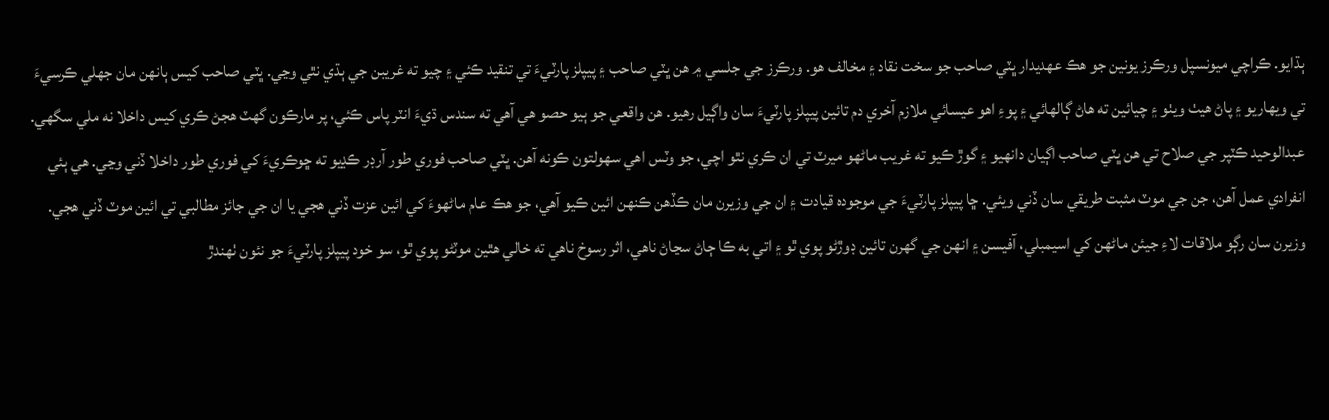ٻڌايو. ڪراچي ميونسپل ورڪرز يونين جو هڪ عهديدار ڀٽي صاحب جو سخت نقاد ۽ مخالف هو. ورڪرز جي جلسي ۾ هن ڀٽي صاحب ۽ پيپلز پارٽيءَ تي تنقيد ڪئي ۽ چيو ته غريبن جي ٻڌي نٿي وڃي. ڀٽي صاحب کيس ٻانهن مان جهلي ڪرسيءَ تي ويهاريو ۽ پاڻ هيٺ ويٺو ۽ چيائين ته هاڻ ڳالهائي ۽ پوءِ اهو عيسائي ملازم آخري دم تائين پيپلز پارٽيءَ سان واڳيل رهيو. هن واقعي جو ٻيو حصو هي آهي ته سندس ڌيءَ انٽر پاس ڪئي، پر مارڪون گهٽ هجڻ ڪري کيس داخلا نه ملي سگهي. عبدالوحيد ڪٽپر جي صلاح تي هن ڀٽي صاحب اڳيان دانهيو ۽ گوڙ ڪيو ته غريب ماڻهو ميرٽ تي ان ڪري نٿو اچي، جو وٽس اهي سهولتون ڪونه آهن. ڀٽي صاحب فوري طور آرڊر ڪڍيو ته ڇوڪريءَ کي فوري طور داخلا ڏني وڃي. هي ٻئي انفرادي عمل آهن، جن جي موٽ مثبت طريقي سان ڏني ويئي. ڇا پيپلز پارٽيءَ جي موجوده قيادت ۽ ان جي وزيرن مان ڪڏهن ڪنهن ائين ڪيو آهي، جو هڪ عام ماڻهوءَ کي ائين عزت ڏني هجي يا ان جي جائز مطالبي تي ائين موٽ ڏني هجي. وزيرن سان رڳو ملاقات لاءِ جيئن ماڻهن کي اسيمبلي، آفيسن ۽ انهن جي گهرن تائين ڊوڙڻو پوي ٿو ۽ اتي به ڪا ڄاڻ سڃاڻ ناهي، اثر رسوخ ناهي ته خالي هٿين موٽڻو پوي ٿو، سو خود پيپلز پارٽيءَ جو نئون ٺهندڙ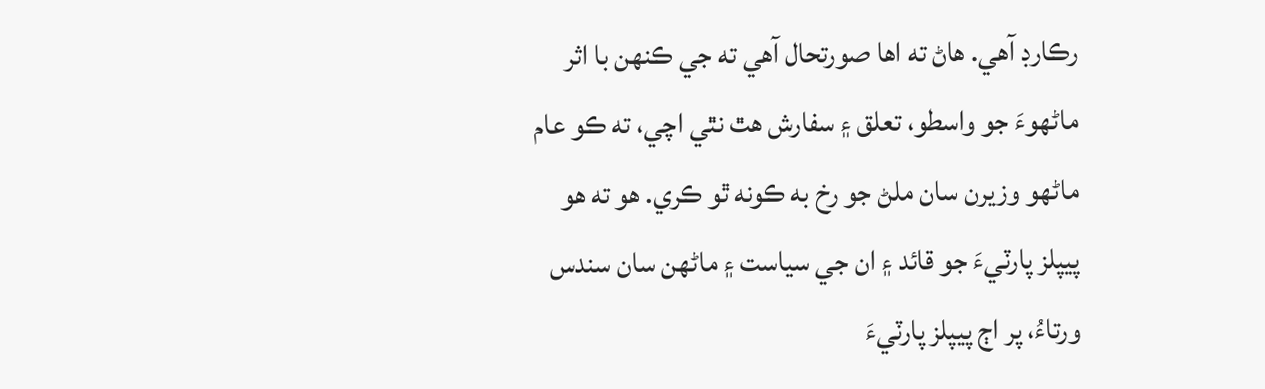رڪارڊ آهي. هاڻ ته اها صورتحال آهي ته جي ڪنهن با اثر ماڻهوءَ جو واسطو، تعلق ۽ سفارش هٿ نٿي اچي، ته ڪو عام ماڻهو وزيرن سان ملڻ جو رخ به ڪونه ٿو ڪري. هو ته هو پيپلز پارٽيءَ جو قائد ۽ ان جي سياست ۽ ماڻهن سان سندس ورتاءُ، پر اڄ پيپلز پارٽيءَ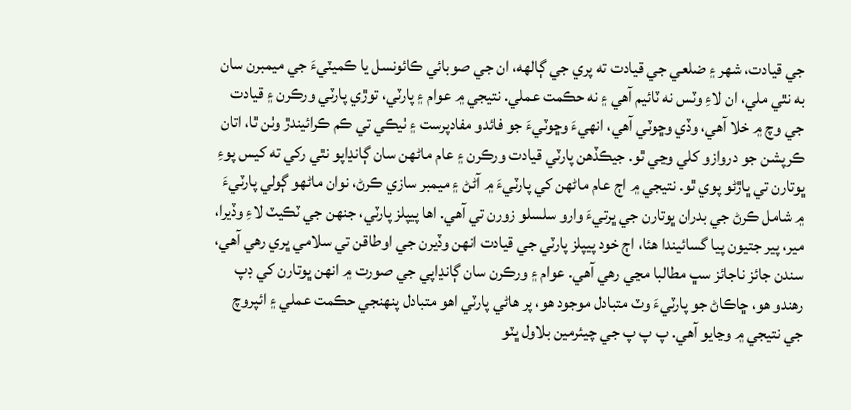جي قيادت، شهر ۽ ضلعي جي قيادت ته پري جي ڳالهه، ان جي صوبائي ڪائونسل يا ڪميٽيءَ جي ميمبرن سان به نٿي ملي، ان لاءِ وٽس نه ٽائيم آهي ۽ نه حڪمت عملي. نتيجي ۾ عوام ۽ پارٽي، توڙي پارٽي ورڪرن ۽ قيادت جي وچ ۾ خلا آهي، وڏي وڇوٽي آهي، انهيءَ وڇوٽيءَ جو فائدو مفادپرست ۽ ٺيڪي تي ڪم ڪرائيندڙ وٺن ٿا، اتان ڪرپشن جو دروازو کلي وڃي ٿو. جيڪڏهن پارٽي قيادت ورڪرن ۽ عام ماڻهن سان ڳانڍاپو نٿي رکي ته کيس پوءِ ڀوتارن تي ڀاڙڻو پوي ٿو. نتيجي ۾ اڄ عام ماڻهن کي پارٽيءَ ۾ آڻڻ ۽ ميمبر سازي ڪرڻ، نوان ماڻهو ڳولي پارٽيءَ ۾ شامل ڪرڻ جي بدران ڀوتارن جي ڀرتيءَ وارو سلسلو زورن تي آهي. اها پيپلز پارٽي، جنهن جي ٽڪيٽ لاءِ وڏيرا، مير، پير جتيون پيا گسائيندا هئا، اڄ خود پيپلز پارٽي جي قيادت انهن وڏيرن جي اوطاقن تي سلامي ڀري رهي آهي، سندن جائز ناجائز سڀ مطالبا مڃي رهي آهي. عوام ۽ ورڪرن سان ڳانڍاپي جي صورت ۾ انهن ڀوتارن کي ڊپ رهندو هو، ڇاڪاڻ جو پارٽيءَ وٽ متبادل موجود هو، پر هاڻي پارٽي اهو متبادل پنهنجي حڪمت عملي ۽ ائپروچ جي نتيجي ۾ وڃايو آهي. پ پ پ جي چيئرمين بلاول ڀٽو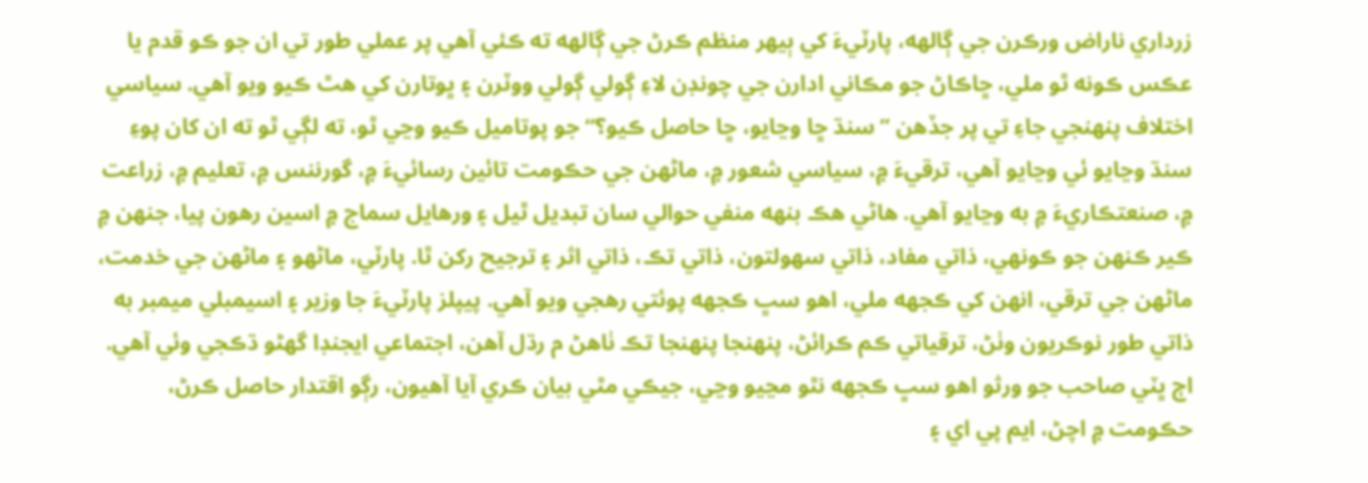زرداري ناراض ورڪرن جي ڳالهه، پارٽيءَ کي ٻيهر منظم ڪرڻ جي ڳالهه ته ڪئي آهي پر عملي طور تي ان جو ڪو قدم يا عڪس ڪونه ٿو ملي، ڇاڪاڻ جو مڪاني ادارن جي چونڊن لاءِ ڳولي ڳولي ووٽرن ۽ ڀوتارن کي هٿ ڪيو ويو آهي. سياسي اختلاف پنهنجي جاءِ تي پر جڏهن ”سنڌ ڇا وڃايو، ڇا حاصل ڪيو؟“ جو پوتاميل ڪيو وڃي ٿو، ته لڳي ٿو ته ان کان پوءِ سنڌ وڃايو ئي وڃايو آهي، ترقيءَ ۾، سياسي شعور ۾، ماڻهن جي حڪومت تائين رسائيءَ ۾، گورننس ۾، تعليم ۾، زراعت ۾، صنعتڪاريءَ ۾ به وڃايو آهي. هاڻي هڪ بنهه منفي حوالي سان تبديل ٿيل ۽ ورهايل سماج ۾ اسين رهون پيا، جنهن ۾ ڪير ڪنهن جو ڪونهي، ذاتي مفاد، ذاتي سهولتون، ذاتي تڪ، ذاتي اثر ۽ ترجيح رکن ٿا. پارٽي، ماڻهو ۽ ماڻهن جي خدمت، ماڻهن جي ترقي، انهن کي ڪجهه ملي، اهو سڀ ڪجهه پوئتي رهجي ويو آهي. پيپلز پارٽيءَ جا وزير ۽ اسيمبلي ميمبر به ذاتي طور نوڪريون وٺڻ، ترقياتي ڪم ڪرائڻ، پنهنجا پنهنجا تڪ ٺاهڻ م رڌل آهن، اجتماعي ايجنڊا گهڻو ڌڪجي وئي آهي. اڄ ڀٽي صاحب جو ورثو اهو سڀ ڪجهه نٿو مڃيو وڃي، جيڪي مٿي بيان ڪري آيا آهيون، رڳو اقتدار حاصل ڪرڻ، حڪومت ۾ اچڻ، ايم پي اي ۽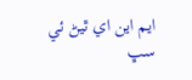ايم اين اي ٿيڻ ئي سڀ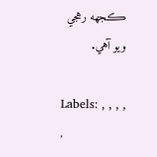ڪجهه رهجي ويو آهي.

Labels: , , , , ,